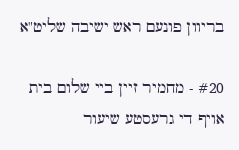בריוון פונעם ראש ישיבה שליט"א

#20 - מחמיר זיין ביי שלום בית אויף די גרעסטע שיעור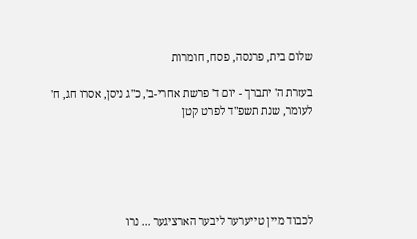שלום בית, פרנסה, פסח, חומרות

בעזרת ה' יתברך - יום ד' פרשת אחרי-ב', כ"ג ניסן, אסרו חג, ח' לעומר, שנת תשפ"ד לפרט קטן





לכבוד מיין טייערער ליבער הארציגער ... נרו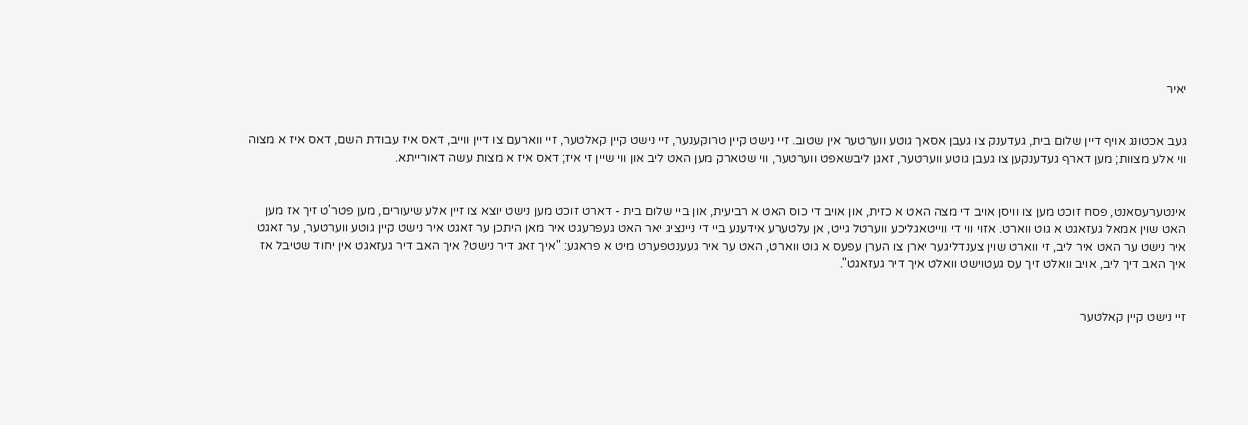יאיר


געב אכטונג אויף דיין שלום בית, געדענק צו געבן אסאך גוטע ווערטער אין שטוב. זיי נישט קיין טרוקענער, זיי נישט קיין קאלטער, זיי ווארעם צו דיין ווייב, דאס איז עבודת השם, דאס איז א מצוה ווי אלע מצוות; מען דארף געדענקען צו געבן גוטע ווערטער, זאגן ליבשאפט ווערטער, ווי שטארק מען האט ליב און ווי שיין זי איז; דאס איז א מצות עשה דאורייתא.


אינטערעסאנט, פסח זוכט מען צו וויסן אויב די מצה האט א כזית, און אויב די כוס האט א רביעית, און ביי שלום בית - דארט זוכט מען נישט יוצא צו זיין אלע שיעורים, מען פטר'ט זיך אז מען האט שוין אמאל געזאגט א גוט ווארט. אזוי ווי די ווייטאגליכע ווערטל גייט, אן עלטערע אידענע ביי די ניינציג יאר האט געפרעגט איר מאן היתכן ער זאגט איר נישט קיין גוטע ווערטער, ער זאגט איר נישט ער האט איר ליב, זי ווארט שוין צענדליגער יארן צו הערן עפעס א גוט ווארט, האט ער איר געענטפערט מיט א פראגע: "איך זאג דיר נישט? איך האב דיר געזאגט אין יחוד שטיבל אז איך האב דיך ליב, אויב וואלט זיך עס געטוישט וואלט איך דיר געזאגט".


זיי נישט קיין קאלטער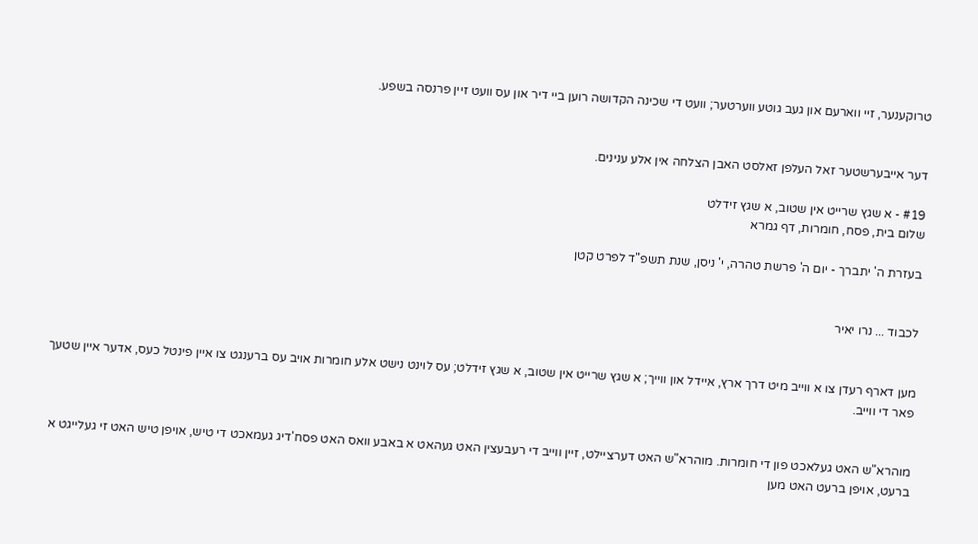טרוקענער, זיי ווארעם און געב גוטע ווערטער; וועט די שכינה הקדושה רוען ביי דיר און עס וועט זיין פרנסה בשפע.


דער אייבערשטער זאל העלפן זאלסט האבן הצלחה אין אלע ענינים.

#19 - א שגץ שרייט אין שטוב, א שגץ זידלט
שלום בית, פסח, חומרות, דף גמרא

בעזרת ה' יתברך - יום ה' פרשת טהרה, י' ניסן, שנת תשפ"ד לפרט קטן


לכבוד ... נרו יאיר


מען דארף רעדן צו א ווייב מיט דרך ארץ, איידל און ווייך; א שגץ שרייט אין שטוב, א שגץ זידלט; עס לוינט נישט אלע חומרות אויב עס ברענגט צו איין פינטל כעס, אדער איין שטעך פאר די ווייב.


מוהרא"ש האט געלאכט פון די חומרות. מוהרא"ש האט דערציילט, זיין ווייב די רעבעצין האט געהאט א באבע וואס האט פסח'דיג געמאכט די טיש, אויפן טיש האט זי געלייגט א ברעט, אויפן ברעט האט מען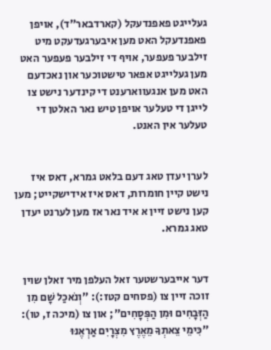געלייגט פאפנדעקל (קארדבאר"ד), אויפן פאפנדעקל האט מען איבערגעדעקט מיט זילבער פעפער, אויף די זילבער פעפער האט מען געלייגט אפאר טישטוכער און נאכדעם האט מען אנגעווארענט די קינדער נישט צו לייגן די טעלער אויפן טיש נאר האלטן די טעלער אין האנט.


לערן יעדן טאג דעם בלאט גמרא, דאס איז נישט קיין חומרות, דאס איז אידישקייט; מען קען נישט זיין א איד נאר אז מען לערנט יעדן טאג גמרא.


דער אייבערשטער זאל העלפן מיר זאלן שוין זוכה זיין צו (פסחים קטז:): "וְנֹאכַל שָׁם מִן הַזְּבָחִים וּמִן הַפְּסָחִים"; און צו (מיכה ז, טו): "כִּימֵי צֵאתְךָ מֵאֶרֶץ מִצְרָיִם אַרְאֶנּוּ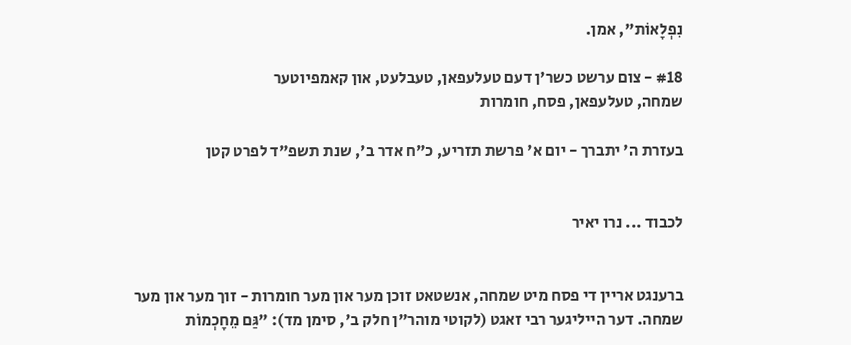נִפְלָאוֹת", אמן.

#18 - צום ערשט כשר'ן דעם טעלעפאן, טעבלעט, און קאמפיוטער
שמחה, טעלעפאן, פסח, חומרות

בעזרת ה' יתברך - יום א' פרשת תזריע, כ"ח אדר ב', שנת תשפ"ד לפרט קטן


לכבוד ... נרו יאיר


ברענגט אריין די פסח מיט שמחה, אנשטאט זוכן מער און מער חומרות - זוך מער און מער שמחה. דער הייליגער רבי זאגט (לקוטי מוהר"ן חלק ב', סימן מד): "גַּם מֵחָכְמוֹת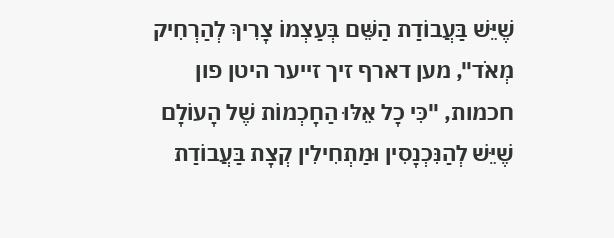שֶׁיֵּשׁ בַּעֲבוֹדַת הַשֵּׁם בְּעַצְמוֹ צָרִיךְ לְהַרְחִיק מְאֹד", מען דארף זיך זייער היטן פון חכמות, "כִּי כָל אֵלּוּ הַחָכְמוֹת שֶׁל הָעוֹלָם שֶׁיֵּשׁ לְהַנִּכְנָסִין וּמַתְחִילִין קְצָת בַּעֲבוֹדַת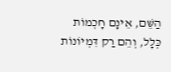הַשֵּׁם, אֵינָם חָכְמוֹת כְּלָל, וְהֵם רַק דִּמְיוֹנוֹת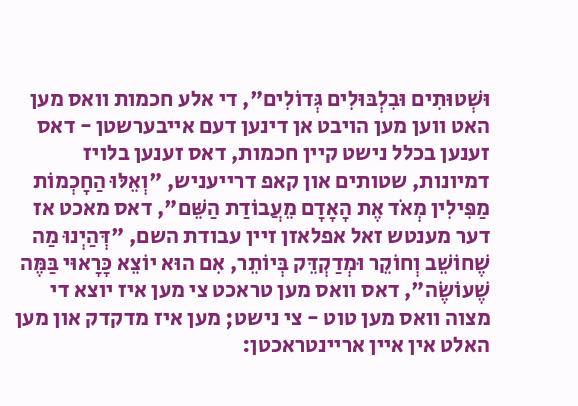וּשְׁטוּתִים וּבִלְבּוּלִים גְּדוֹלִים", די אלע חכמות וואס מען האט ווען מען הויבט אן דינען דעם אייבערשטן - דאס זענען בכלל נישט קיין חכמות, דאס זענען בלויז דמיונות, שטותים און קאפ דרייעניש, "וְאֵלּוּ הַחָכְמוֹת מַפִּילִין מְאֹד אֶת הָאָדָם מֵעֲבוֹדַת הַשֵּׁם", דאס מאכט אז דער מענטש זאל אפלאזן זיין עבודת השם, "דְּהַיְנוּ מַה שֶׁחוֹשֵׁב וְחוֹקֵר וּמְדַקְדֵּק בְּיוֹתֵר, אִם הוּא יוֹצֵא כָּרָאוּי בַּמֶּה שֶׁעוֹשֶׂה", דאס וואס מען טראכט צי מען איז יוצא די מצוה וואס מען טוט - צי נישט; מען איז מדקדק און מען האלט אין איין אריינטראכטן: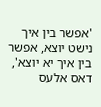'אפשר בין איך נישט יוצא, אפשר בין איך יא יוצא', דאס אלעס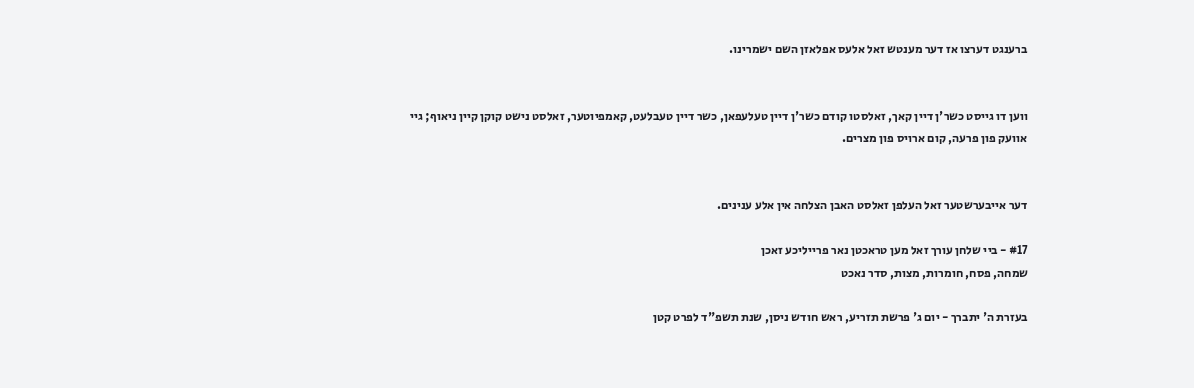ברענגט דערצו אז דער מענטש זאל אלעס אפלאזן השם ישמרינו.


ווען דו גייסט כשר'ן דיין קאך, זאלסטו קודם כשר'ן דיין טעלעפאן, כשר דיין טעבלעט, קאמפיוטער, זאלסט נישט קוקן קיין ניאוף; גיי אוועק פון פרעה, קום ארויס פון מצרים.


דער אייבערשטער זאל העלפן זאלסט האבן הצלחה אין אלע ענינים.

#17 - ביי שלחן עורך זאל מען טראכטן נאר פרייליכע זאכן
שמחה, פסח, חומרות, מצות, סדר נאכט

בעזרת ה' יתברך - יום ג' פרשת תזריע, ראש חודש ניסן, שנת תשפ"ד לפרט קטן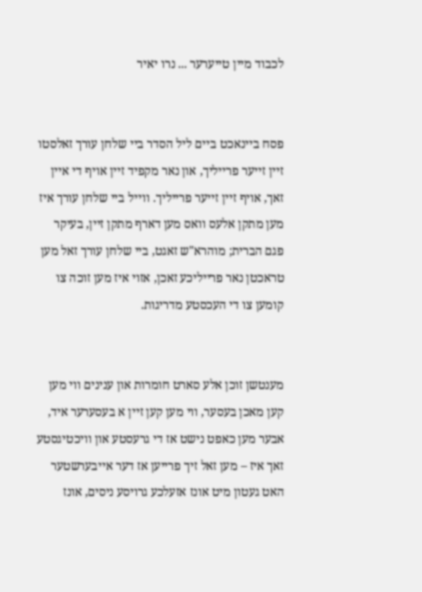לכבוד מיין טייערער ... נרו יאיר


פסח ביינאכט ביים ליל הסדר ביי שלחן עורך זאלסטו זיין זייער פרייליך, און נאר מקפיד זיין אויף די איין זאך, אויף זיין זייער פרייליך. ווייל ביי שלחן עורך איז מען מתקן אלעס וואס מען דארף מתקן זיין, בעיקר פגם הברית; מוהרא"ש זאגט, ביי שלחן עורך זאל מען טראכטן נאר פרייליכע זאכן, אזוי איז מען זוכה צו קומען צו די העכסטע מדריגות.


מענטשן זוכן אלע סארט חומרות און ענינים ווי מען קען מאכן בעסער, ווי מען קען זיין א בעסערער איד, אבער מען כאפט נישט אז די גרעסטע און וויכטיגסטע זאך איז – מען זאל זיך פרייען אז דער אייבערשטער האט געטון מיט אונז אזעלכע גרויסע ניסים, אונז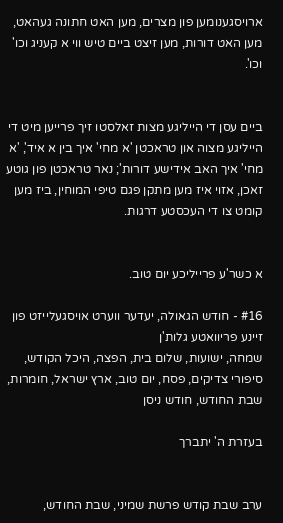ארויסגענומען פון מצרים, מען האט חתונה געהאט, מען האט דורות, מען זיצט ביים טיש ווי א קעניג וכו' וכו'.


ביים עסן די הייליגע מצות זאלסטו זיך פרייען מיט די הייליגע מצוה און טראכטן 'א מחי' איך בין א איד', 'א מחי' איך האב אידישע דורות'; נאר טראכטן פון גוטע זאכן, אזוי איז מען מתקן פגם טיפי המוחין, ביז מען קומט צו די העכסטע דרגות.


א כשר'ע פרייליכע יום טוב.

#16 - חודש הגאולה, יעדער ווערט אויסגעלייזט פון זיינע פריוואטע גלות'ן
שמחה, ישועות, שלום בית, הפצה, היכל הקודש, סיפורי צדיקים, פסח, יום טוב, ארץ ישראל, חומרות, שבת החודש, חודש ניסן

בעזרת ה' יתברך


ערב שבת קודש פרשת שמיני, שבת החודש,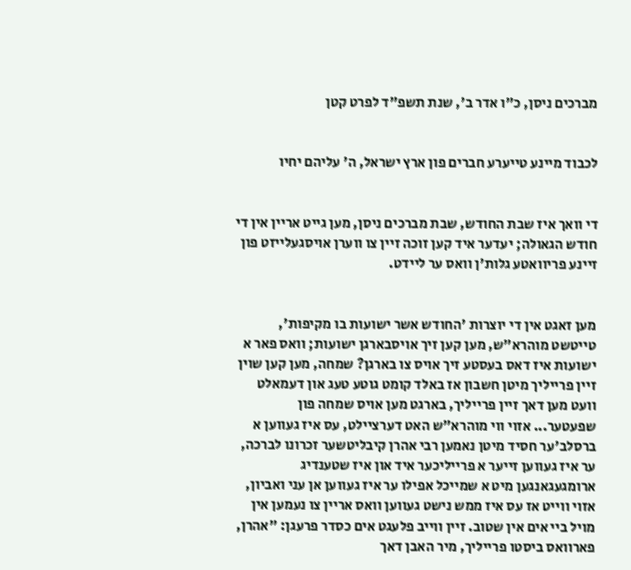מברכים ניסן, כ"ו אדר ב', שנת תשפ"ד לפרט קטן


לכבוד מיינע טייערע חברים פון ארץ ישראל, ה' עליהם יחיו


די וואך איז שבת החודש, שבת מברכים ניסן, מען גייט אריין אין די חודש הגאולה; יעדער איד קען זוכה זיין צו ווערן אויסגעלייזט פון זיינע פריוואטע גלות'ן וואס ער ליידט.


מען זאגט אין די יוצרות 'החודש אשר ישועות בו מקיפות', טייטשט מוהרא"ש, מען קען זיך אויסבארגן ישועות; וואס פאר א ישועות איז דאס בעסטע זיך אויס צו בארגן? שמחה, מען קען שוין זיין פרייליך מיטן חשבון אז באלד קומט גוטע טעג און דעמאלט וועט מען דאך זיין פרייליך, בארגט מען אויס שמחה פון שפעטער... אזוי ווי מוהרא"ש האט דערציילט, עס איז געווען א ברסלב'ער חסיד מיטן נאמען רבי אהרן קיבליטשער זכרונו לברכה, ער איז געווען זייער א פרייליכער איד און איז שטענדיג ארומגעגאנגען מיט א שמייכל אפילו ער איז געווען אן עני ואביון, אזוי ווייט אז עס איז ממש נישט געווען וואס אריין צו נעמען אין מויל ביי אים אין שטוב. זיין ווייב פלעגט אים כסדר פרעגן: "אהרן, פארוואס ביסטו פרייליך, מיר האבן דאך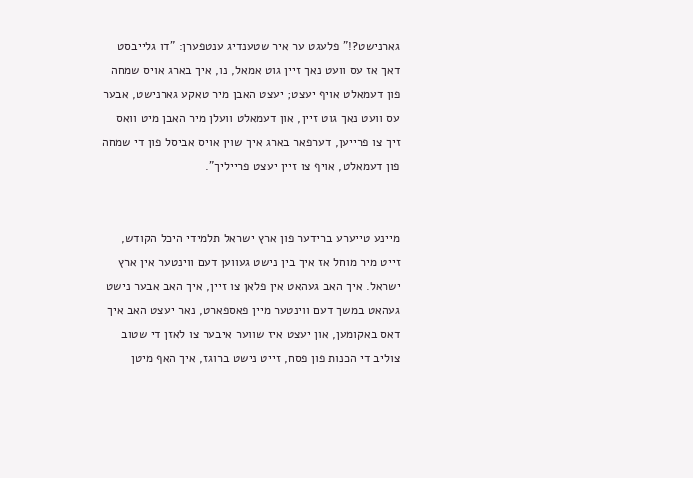גארנישט?!" פלעגט ער איר שטענדיג ענטפערן: "דו גלייבסט דאך אז עס וועט נאך זיין גוט אמאל, נו, איך בארג אויס שמחה פון דעמאלט אויף יעצט; יעצט האבן מיר טאקע גארנישט, אבער עס וועט נאך גוט זיין, און דעמאלט וועלן מיר האבן מיט וואס זיך צו פרייען, דערפאר בארג איך שוין אויס אביסל פון די שמחה פון דעמאלט, אויף צו זיין יעצט פרייליך".


מיינע טייערע ברידער פון ארץ ישראל תלמידי היכל הקודש, זייט מיר מוחל אז איך בין נישט געווען דעם ווינטער אין ארץ ישראל. איך האב געהאט אין פלאן צו זיין, איך האב אבער נישט געהאט במשך דעם ווינטער מיין פאספארט, נאר יעצט האב איך דאס באקומען, און יעצט איז שווער איבער צו לאזן די שטוב צוליב די הכנות פון פסח, זייט נישט ברוגז, איך האף מיטן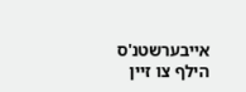אייבערשטנ'ס הילף צו זיין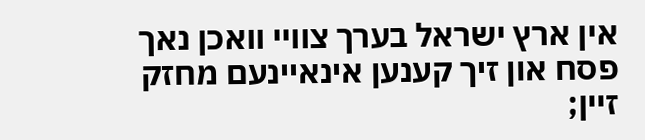אין ארץ ישראל בערך צוויי וואכן נאך פסח און זיך קענען אינאיינעם מחזק זיין;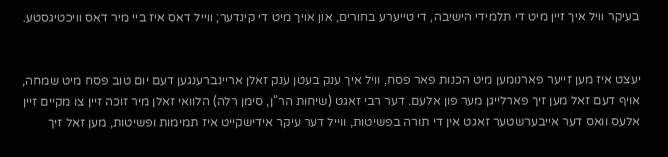בעיקר וויל איך זיין מיט די תלמידי הישיבה, די טייערע בחורים, און אויך מיט די קינדער; ווייל דאס איז ביי מיר דאס וויכטיגסטע.


יעצט איז מען זייער פארנומען מיט הכנות פאר פסח, וויל איך ענק בעטן ענק זאלן אריינברענגען דעם יום טוב פסח מיט שמחה, אויף דעם זאל מען זיך פארלייגן מער פון אלעם. דער רבי זאגט (שיחות הר"ן, סימן רלה) הלוואי זאלן מיר זוכה זיין צו מקיים זיין אלעס וואס דער אייבערשטער זאגט אין די תורה בפשיטות, ווייל דער עיקר אידישקייט איז תמימות ופשיטות, מען זאל זיך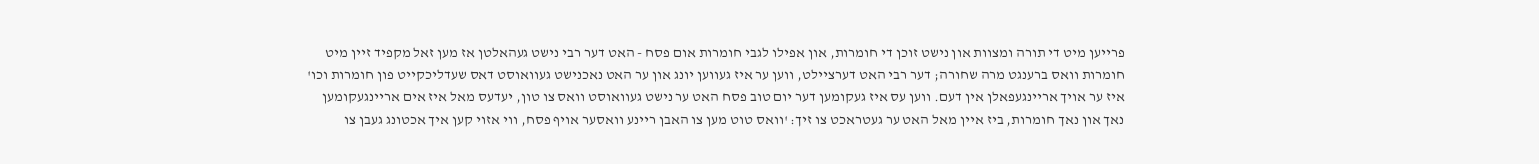פרייען מיט די תורה ומצוות און נישט זוכן די חומרות, און אפילו לגבי חומרות אום פסח - האט דער רבי נישט געהאלטן אז מען זאל מקפיד זיין מיט חומרות וואס ברענגט מרה שחורה; דער רבי האט דערציילט, ווען ער איז געווען יונג און ער האט נאכנישט געוואוסט דאס שעדליכקייט פון חומרות וכו' איז ער אויך אריינגעפאלן אין דעם. ווען עס איז געקומען דער יום טוב פסח האט ער נישט געוואוסט וואס צו טון, יעדעס מאל איז אים אריינגעקומען נאך און נאך חומרות, ביז איין מאל האט ער געטראכט צו זיך: 'וואס טוט מען צו האבן ריינע וואסער אויף פסח, ווי אזוי קען איך אכטונג געבן צו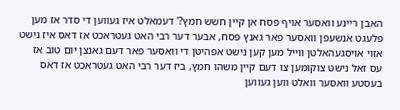האבן ריינע וואסער אויף פסח אן קיין חשש חמץ?' דעמאלט איז געווען די סדר אז מען פלעגט אנשעפן וואסער פאר גאנץ פסח, אבער דער רבי האט געטראכט אז דאס איז נישט אזוי אויסגעהאלטן ווייל מען קען נישט אפהיטן די וואסער פאר דעם גאנצן יום טוב אז עס זאל נישט צוקומען צו דעם קיין משהו חמץ, ביז דער רבי האט געטראכט אז דאס בעסטע וואסער וואלט ווען געווען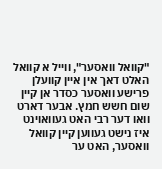"קוואל וואסער", ווייל א קוואל האלט דאך אין איין קוועלן פרישע וואסער כסדר אן קיין שום חשש חמץ. אבער דארט וואו דער רבי האט געוואוינט איז נישט געווען קיין קוואל וואסער, האט ער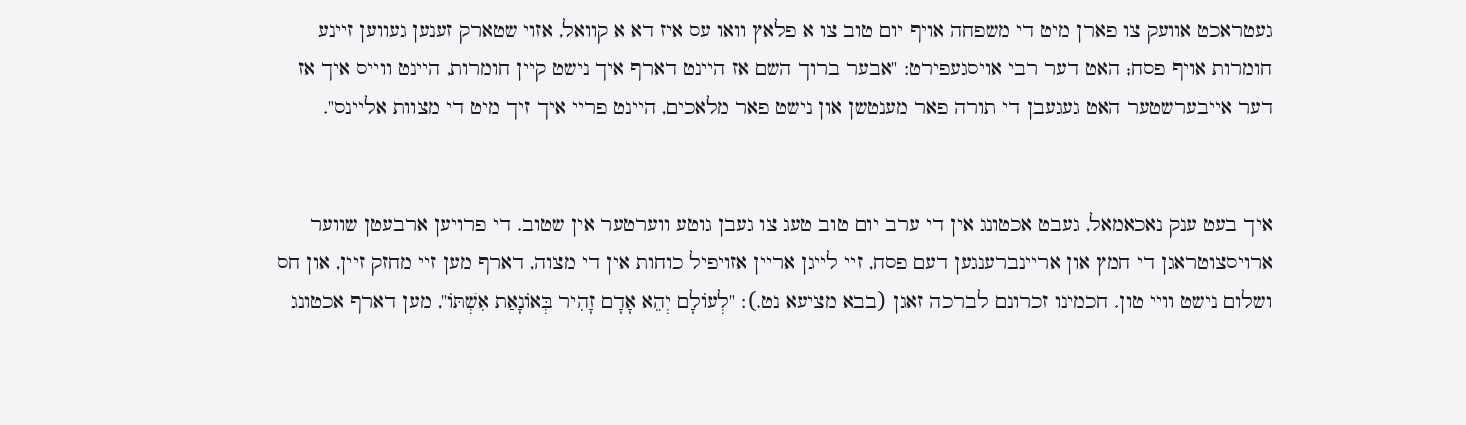געטראכט אוועק צו פארן מיט די משפחה אויף יום טוב צו א פלאץ וואו עס איז דא א קוואל, אזוי שטארק זענען געווען זיינע חומרות אויף פסח; האט דער רבי אויסגעפירט: "אבער ברוך השם אז היינט דארף איך נישט קיין חומרות, היינט ווייס איך אז דער אייבערשטער האט געגעבן די תורה פאר מענטשן און נישט פאר מלאכים, היינט פריי איך זיך מיט די מצוות אליינס".


איך בעט ענק נאכאמאל, געבט אכטונג אין די ערב יום טוב טעג צו געבן גוטע ווערטער אין שטוב. די פרויען ארבעטן שווער ארויסצוטראגן די חמץ און אריינברענגען דעם פסח, זיי לייגן אריין אזויפיל כוחות אין די מצוה, דארף מען זיי מחזק זיין, און חס ושלום נישט וויי טון. חכמינו זכרונם לברכה זאגן (בבא מציעא נט.): "לְעוֹלָם יְהֵא אָדָם זָהִיר בְּאוֹנָאַת אִשְׁתּוֹ", מען דארף אכטונג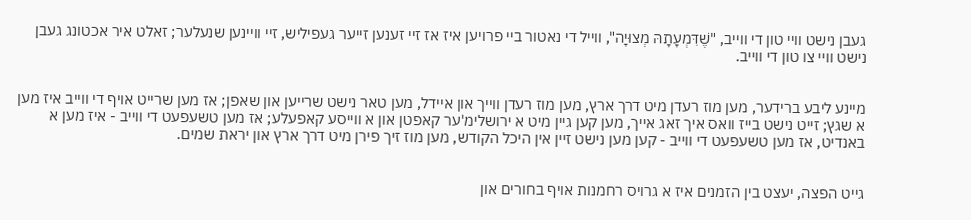געבן נישט וויי טון די ווייב, "שֶׁדִּמְעָתָהּ מְצוּיָה", ווייל די נאטור ביי פרויען איז אז זיי זענען זייער געפיליש, זיי וויינען שנעלער; זאלט איר אכטונג געבן נישט וויי צו טון די ווייב.


מיינע ליבע ברידער, מען מוז רעדן מיט דרך ארץ, מען מוז רעדן ווייך און איידל, מען טאר נישט שרייען און שאפן; אז מען שרייט אויף די ווייב איז מען א שגץ; זייט נישט בייז וואס איך זאג אייך, מען קען גיין מיט א ירושלימ'ער קאפטן און א ווייסע קאפעלע; אז מען טשעפעט די ווייב - איז מען א באנדיט, אז מען טשעפעט די ווייב - קען מען נישט זיין אין היכל הקודש, מען מוז זיך פירן מיט דרך ארץ און יראת שמים.


גייט הפצה, יעצט בין הזמנים איז א גרויס רחמנות אויף בחורים און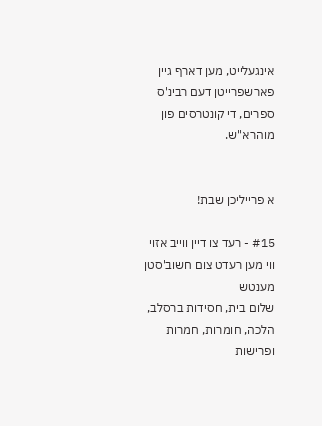אינגעלייט, מען דארף גיין פארשפרייטן דעם רבינ'ס ספרים, די קונטרסים פון מוהרא"ש.


א פרייליכן שבת!

#15 - רעד צו דיין ווייב אזוי ווי מען רעדט צום חשוב'סטן מענטש
שלום בית, חסידות ברסלב, הלכה, חומרות, חמרות ופרישות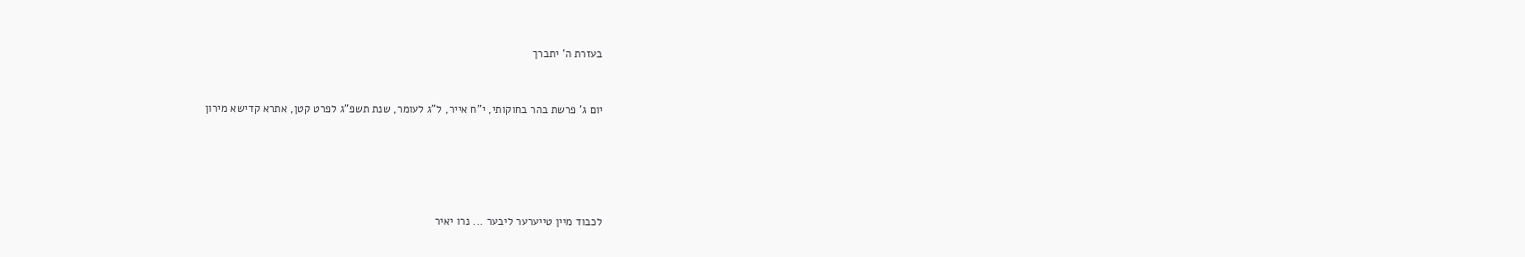בעזרת ה' יתברך


יום ג' פרשת בהר בחוקותי, י"ח אייר, ל"ג לעומר, שנת תשפ"ג לפרט קטן, אתרא קדישא מירון





לכבוד מיין טייערער ליבער ... נרו יאיר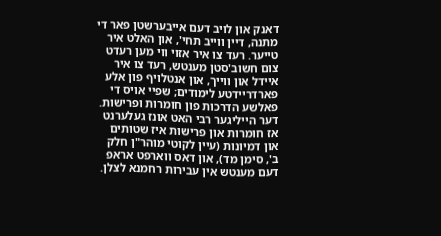דאנק און לויב דעם אייבערשטן פאר די מתנה, דיין ווייב תחי', און האלט איר טייער. רעד צו איר אזוי ווי מען רעדט צום חשוב'סטן מענטש, רעד צו איר איידל און ווייך, און אנטלויף פון אלע פארדריידטע לימודים; שפיי אויס די פאלשע הדרכות פון חומרות ופרישות. דער הייליגער רבי האט אונז געלערנט אז חומרות און פרישות איז שטותים און דמיונות (עיין לקוטי מוהר"ן חלק ב', סימן מד), און דאס ווארפט אראפ דעם מענטש אין עבירות רחמנא לצלן.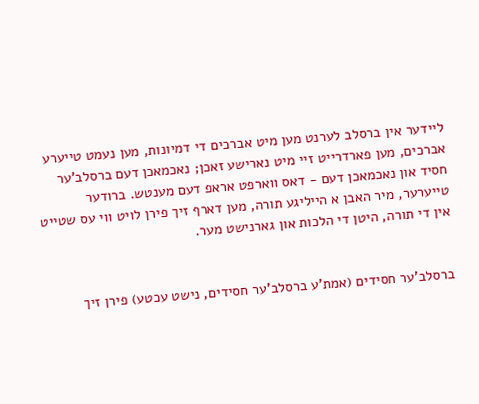ליידער אין ברסלב לערנט מען מיט אברכים די דמיונות, מען נעמט טייערע אברכים, מען פארדרייט זיי מיט נארישע זאכן; נאכמאכן דעם ברסלב'ער חסיד און נאכמאכן דעם - דאס ווארפט אראפ דעם מענטש. ברודער טייערער, מיר האבן א הייליגע תורה, מען דארף זיך פירן לויט ווי עס שטייט אין די תורה, היטן די הלכות און גארנישט מער.


ברסלב'ער חסידים (אמת'ע ברסלב'ער חסידים, נישט עכטע) פירן זיך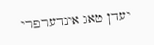יעדן טאג אינדערפרי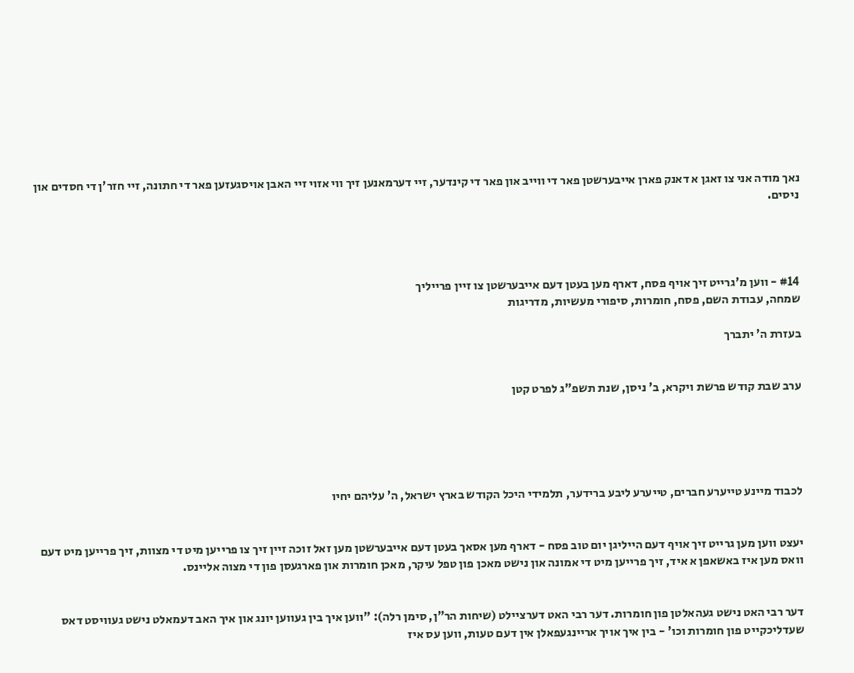נאך מודה אני צו זאגן א דאנק פארן אייבערשטן פאר די ווייב און פאר די קינדער, זיי דערמאנען זיך ווי אזוי זיי האבן אויסגעזען פאר די חתונה, זיי חזר'ן די חסדים און ניסים.




#14 - ווען מ'גרייט זיך אויף פסח, דארף מען בעטן דעם אייבערשטן צו זיין פרייליך
שמחה, עבודת השם, פסח, חומרות, סיפורי מעשיות, מדריגות

בעזרת ה' יתברך


ערב שבת קודש פרשת ויקרא, ב' ניסן, שנת תשפ"ג לפרט קטן





לכבוד מיינע טייערע חברים, טייערע ליבע ברידער, תלמידי היכל הקודש בארץ ישראל, ה' עליהם יחיו


יעצט ווען מען גרייט זיך אויף דעם הייליגן יום טוב פסח - דארף מען אסאך בעטן דעם אייבערשטן מען זאל זוכה זיין זיך צו פרייען מיט די מצוות, זיך פרייען מיט דעם וואס מען איז באשאפן א איד, זיך פרייען מיט די אמונה און נישט מאכן פון טפל עיקר, מאכן חומרות און פארגעסן פון די מצוה אליינס.


דער רבי האט נישט געהאלטן פון חומרות. דער רבי האט דערציילט (שיחות הר"ן, סימן רלה): "ווען איך בין געווען יונג און איך האב דעמאלט נישט געוויסט דאס שעדליכקייט פון חומרות וכו' - בין איך אויך אריינגעפאלן אין דעם טעות, ווען עס איז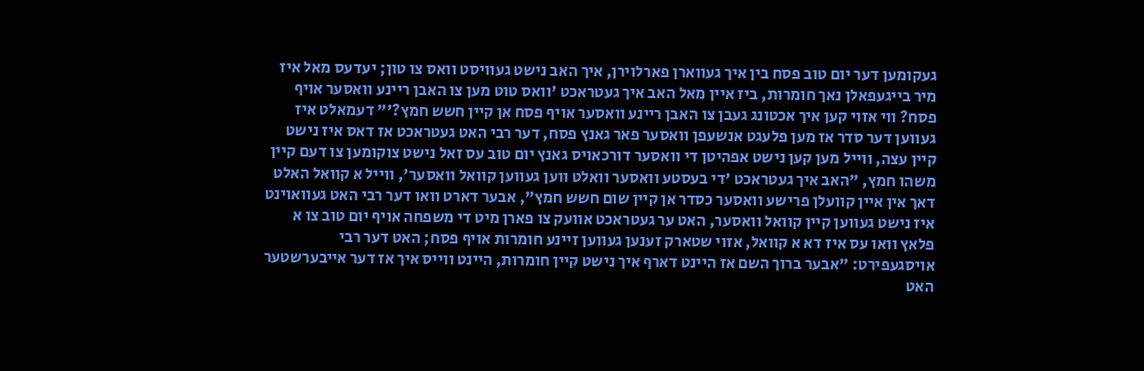געקומען דער יום טוב פסח בין איך געווארן פארלוירן, איך האב נישט געוויסט וואס צו טון; יעדעס מאל איז מיר בייגעפאלן נאך חומרות, ביז איין מאל האב איך געטראכט 'וואס טוט מען צו האבן ריינע וואסער אויף פסח? ווי אזוי קען איך אכטונג געבן צו האבן ריינע וואסער אויף פסח אן קיין חשש חמץ?'" דעמאלט איז געווען דער סדר אז מען פלעגט אנשעפן וואסער פאר גאנץ פסח, דער רבי האט געטראכט אז דאס איז נישט קיין עצה, ווייל מען קען נישט אפהיטן די וואסער דורכאויס גאנץ יום טוב עס זאל נישט צוקומען צו דעם קיין משהו חמץ, "האב איך געטראכט 'די בעסטע וואסער וואלט ווען געווען קוואל וואסער', ווייל א קוואל האלט דאך אין איין קוועלן פרישע וואסער כסדר אן קיין שום חשש חמץ", אבער דארט וואו דער רבי האט געוואוינט איז נישט געווען קיין קוואל וואסער, האט ער געטראכט אוועק צו פארן מיט די משפחה אויף יום טוב צו א פלאץ וואו עס איז דא א קוואל, אזוי שטארק זענען געווען זיינע חומרות אויף פסח; האט דער רבי אויסגעפירט: "אבער ברוך השם אז היינט דארף איך נישט קיין חומרות, היינט ווייס איך אז דער אייבערשטער האט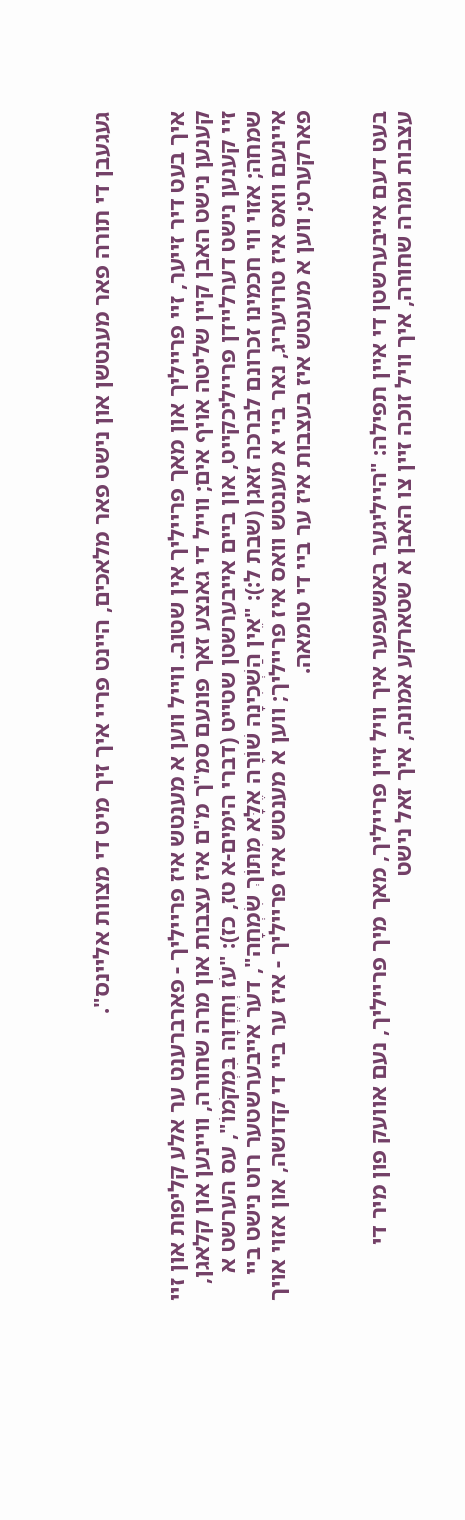געגעבן די תורה פאר מענטשן און נישט פאר מלאכים, היינט פריי איך זיך מיט די מצוות אליינס".


איך בעט דיר זייער, זיי פרייליך און מאך פרייליך אין שטוב. ווייל ווען א מענטש איז פרייליך - פארברענט ער אלע קליפות און זיי קענען נישט האבן קיין שליטה אויף אים; ווייל די גאנצע זאך פונעם סמ"ך מ"ם איז עצבות און מרה שחורה, וויינען און קלאגן, זיי קענען נישט דערליידן פרייליכקייט, און ביים אייבערשטן שטייט (דברי הימים-א טז, כז): "עֹז וְחֶדְוָה בִּמְקֹמוֹ", עס הערשט א שמחה; אזוי ווי חכמינו זכרונם לברכה זאגן (שבת ל:): "אֵין הַשְׁכִינָה שׁוֹרָה אֶלָּא מִתּוֹךְ שִׂמְחָה", דער אייבערשטער רוט נישט ביי איינעם וואס איז טרויעריג, נאר ביי א מענטש וואס איז פרייליך; ווען א מענטש איז פרייליך - איז ער ביי די קדושה, און אזוי אויך פארקערט; ווען א מענטש איז בעצבות איז ער ביי די טומאה.


בעט דעם אייבערשטן די איין תפילה: "הייליגער באשעפער איך וויל זיין פרייליך, מאך מיך פרייליך, נעם אוועק פון מיר די עצבות ומרה שחורה, איך וויל זוכה זיין צו האבן א שטארקע אמונה, איך זאל נישט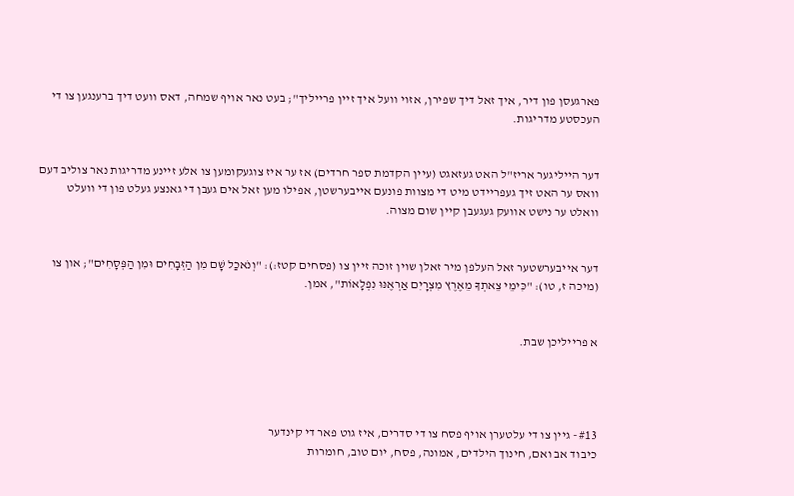פארגעסן פון דיר, איך זאל דיך שפירן, אזוי וועל איך זיין פרייליך"; בעט נאר אויף שמחה, דאס וועט דיך ברענגען צו די העכסטע מדריגות.


דער הייליגער אריז"ל האט געזאגט (עיין הקדמת ספר חרדים) אז ער איז צוגעקומען צו אלע זיינע מדריגות נאר צוליב דעם וואס ער האט זיך געפריידט מיט די מצוות פונעם אייבערשטן, אפילו מען זאל אים געבן די גאנצע געלט פון די וועלט וואלט ער נישט אוועק געגעבן קיין שום מצוה.


דער אייבערשטער זאל העלפן מיר זאלן שוין זוכה זיין צו (פסחים קטז:): "וְנֹאכַל שָׁם מִן הַזְּבָחִים וּמִן הַפְּסָחִים"; און צו (מיכה ז, טו): "כִּימֵי צֵאתְךָ מֵאֶרֶץ מִצְרָיִם אַרְאֶנּוּ נִפְלָאוֹת", אמן.


א פרייליכן שבת.




#13 - גיין צו די עלטערן אויף פסח צו די סדרים, איז גוט פאר די קינדער
כיבוד אב ואם, חינוך הילדים, אמונה, פסח, יום טוב, חומרות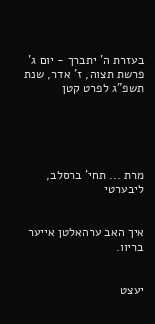בעזרת ה' יתברך - יום ג' פרשת תצוה, ז' אדר, שנת תשפ"ג לפרט קטן





מרת ... תחי' ברסלב, ליבערטי


איך האב ערהאלטן אייער בריוו.


יעצט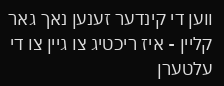ווען די קינדער זענען נאך גאר קליין - איז ריכטיג צו גיין צו די עלטערן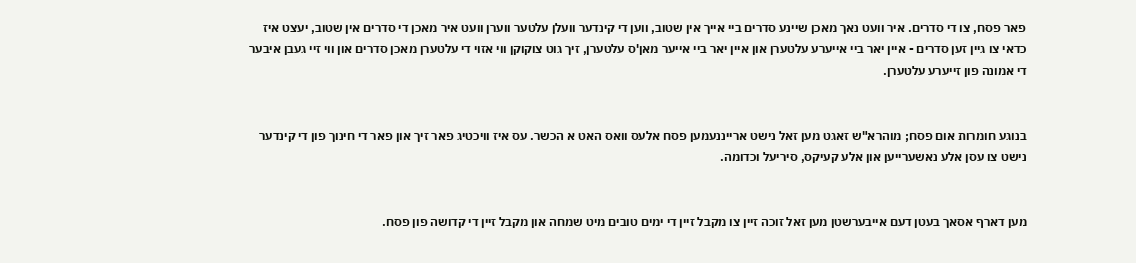פאר פסח, צו די סדרים. איר וועט נאך מאכן שיינע סדרים ביי אייך אין שטוב, ווען די קינדער וועלן עלטער ווערן וועט איר מאכן די סדרים אין שטוב, יעצט איז כדאי צו גיין זען סדרים - איין יאר ביי אייערע עלטערן און איין יאר ביי אייער מאן'ס עלטערן, זיך גוט צוקוקן ווי אזוי די עלטערן מאכן סדרים און ווי זיי געבן איבער די אמונה פון זייערע עלטערן.


בנוגע חומרות אום פסח; מוהרא"ש זאגט מען זאל נישט ארייננעמען פסח אלעס וואס האט א הכשר. עס איז וויכטיג פאר זיך און פאר די חינוך פון די קינדער נישט צו עסן אלע נאשערייען און אלע קעיקס, סיריעל וכדומה.


מען דארף אסאך בעטן דעם אייבערשטן מען זאל זוכה זיין צו מקבל זיין די ימים טובים מיט שמחה און מקבל זיין די קדושה פון פסח.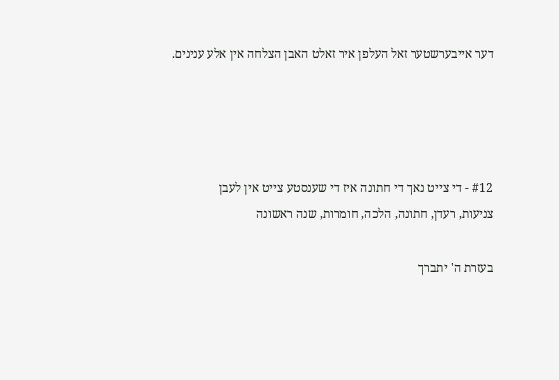דער אייבערשטער זאל העלפן איר זאלט האבן הצלחה אין אלע ענינים.




#12 - די צייט נאך די חתונה איז די שענסטע צייט אין לעבן
צניעות, רעדן, חתונה, הלכה, חומרות, שנה ראשונה

בעזרת ה' יתברך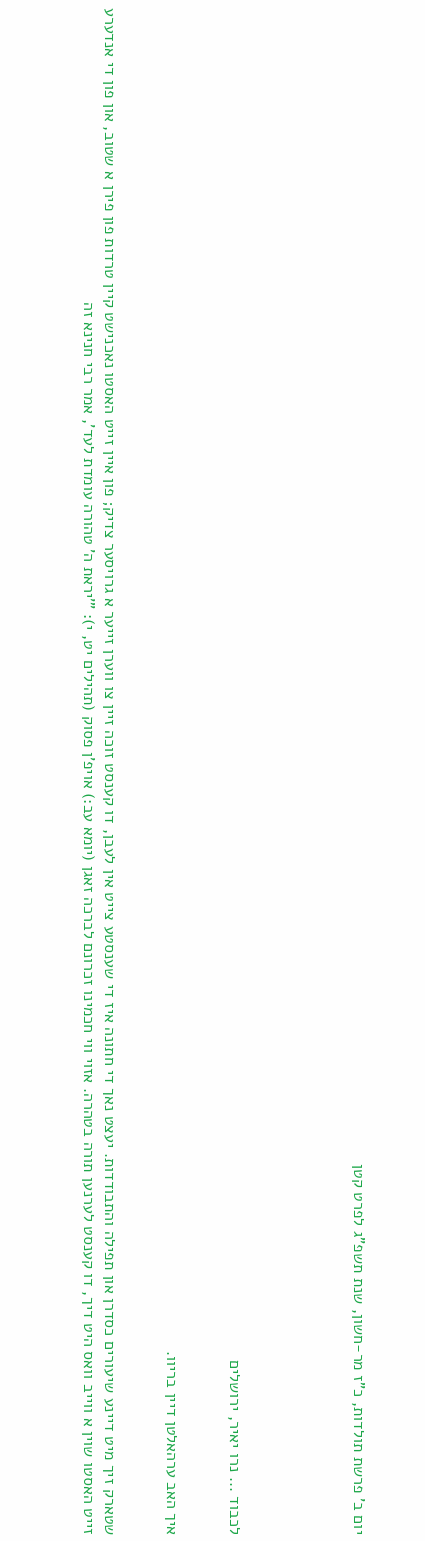יום ב' פרשת תולדות, כ"ז מר-חשון, שנת תשפ"ג לפרט קטן





לכבוד ... נרו יאיר, ירושלים


איך האב ערהאלטן דיין בריוו.


שטארק זיך מיט דיינע שיעורים כסדרן און תפילה והתבודדות. יעצט נאך די חתונה איז די שענסטע צייט אין לעבן, דו קענסט זוכה זיין צו ווערן זייער א גרויסער צדיק; פון איין זייט האסטו נאכנישט קיין טרדות פון פירן א שטוב, און פון די אנדערע זייט האסטו שוין א ווייב וואס היט דיך, דו קענסט לערנען תורה בטהרה. אזוי ווי חכמינו זכרונם לברכה זאגן (יומא עב:) אויפ'ן פסוק (תהילים יט, י): "'יראת ה' טהורה עומדת לעד', אמר רבי חנינא זה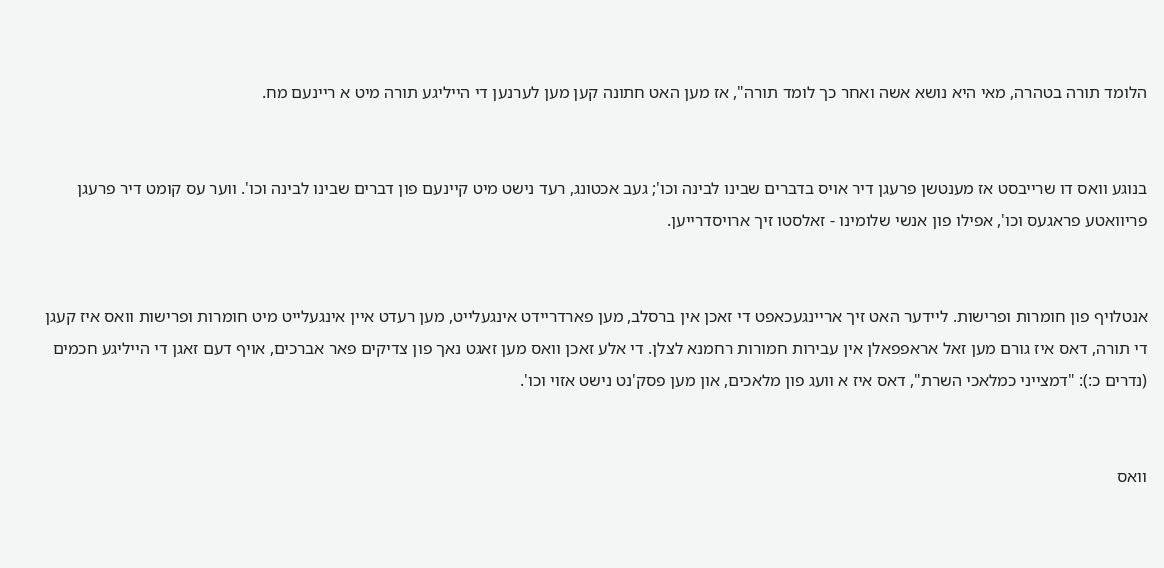הלומד תורה בטהרה, מאי היא נושא אשה ואחר כך לומד תורה", אז מען האט חתונה קען מען לערנען די הייליגע תורה מיט א ריינעם מח.


בנוגע וואס דו שרייבסט אז מענטשן פרעגן דיר אויס בדברים שבינו לבינה וכו'; געב אכטונג, רעד נישט מיט קיינעם פון דברים שבינו לבינה וכו'. ווער עס קומט דיר פרעגן פריוואטע פראגעס וכו', אפילו פון אנשי שלומינו - זאלסטו זיך ארויסדרייען.


אנטלויף פון חומרות ופרישות. ליידער האט זיך אריינגעכאפט די זאכן אין ברסלב, מען פארדריידט אינגעלייט, מען רעדט איין אינגעלייט מיט חומרות ופרישות וואס איז קעגן די תורה, דאס איז גורם מען זאל אראפפאלן אין עבירות חמורות רחמנא לצלן. די אלע זאכן וואס מען זאגט נאך פון צדיקים פאר אברכים, אויף דעם זאגן די הייליגע חכמים (נדרים כ:): "דמצייני כמלאכי השרת", דאס איז א וועג פון מלאכים, און מען פסק'נט נישט אזוי וכו'.


וואס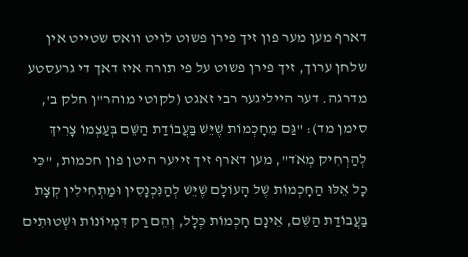דארף מען מער פון זיך פירן פשוט לויט וואס שטייט אין שלחן ערוך, זיך פירן פשוט על פי תורה איז דאך די גרעסטע מדרגה. דער הייליגער רבי זאגט (לקוטי מוהר"ן חלק ב', סימן מד): "גַּם מֵחָכְמוֹת שֶׁיֵּשׁ בַּעֲבוֹדַת הַשֵּׁם בְּעַצְמוֹ צָרִיךְ לְהַרְחִיק מְאֹד", מען דארף זיך זייער היטן פון חכמות, "כִּי כָל אֵלּוּ הַחָכְמוֹת שֶׁל הָעוֹלָם שֶׁיֵּשׁ לְהַנִּכְנָסִין וּמַתְחִילִין קְצָת בַּעֲבוֹדַת הַשֵּׁם, אֵינָם חָכְמוֹת כְּלָל, וְהֵם רַק דִּמְיוֹנוֹת וּשְׁטוּתִים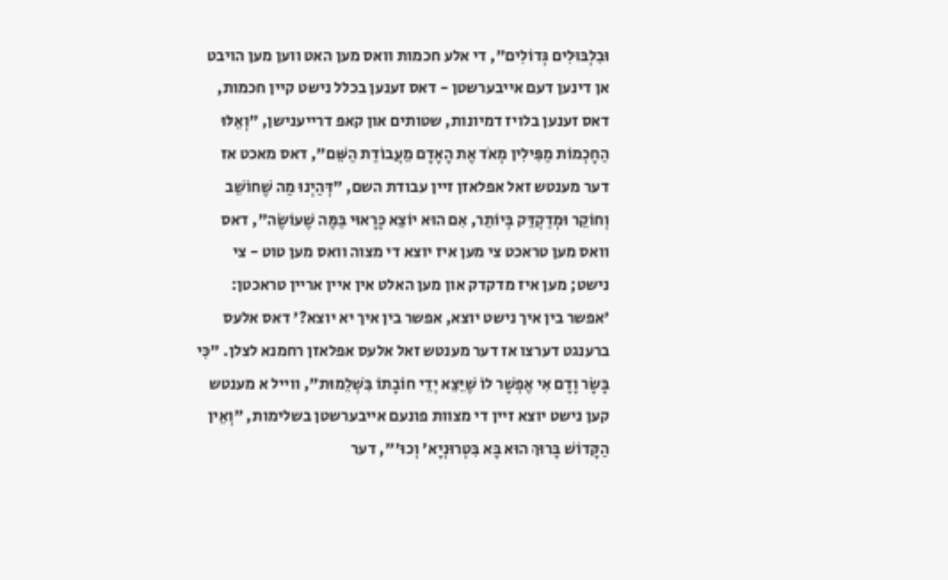וּבִלְבּוּלִים גְּדוֹלִים", די אלע חכמות וואס מען האט ווען מען הויבט אן דינען דעם אייבערשטן - דאס זענען בכלל נישט קיין חכמות, דאס זענען בלויז דמיונות, שטותים און קאפ דרייענישן, "וְאֵלּוּ הַחָכְמוֹת מַפִּילִין מְאֹד אֶת הָאָדָם מֵעֲבוֹדַת הַשֵּׁם", דאס מאכט אז דער מענטש זאל אפלאזן זיין עבודת השם, "דְּהַיְנוּ מַה שֶׁחוֹשֵׁב וְחוֹקֵר וּמְדַקְדֵּק בְּיוֹתֵר, אִם הוּא יוֹצֵא כָּרָאוּי בַּמֶּה שֶׁעוֹשֶׂה", דאס וואס מען טראכט צי מען איז יוצא די מצוה וואס מען טוט - צי נישט; מען איז מדקדק און מען האלט אין איין אריין טראכטן: 'אפשר בין איך נישט יוצא, אפשר בין איך יא יוצא?' דאס אלעס ברענגט דערצו אז דער מענטש זאל אלעס אפלאזן רחמנא לצלן. "כִּי בָּשָׂר וָדָם אִי אֶפְשָׁר לוֹ שֶׁיֵּצֵא יְדֵי חוֹבָתוֹ בִּשְׁלֵמוּת", ווייל א מענטש קען נישט יוצא זיין די מצוות פונעם אייבערשטן בשלימות, "וְאֵין הַקָּדוֹשׁ בָּרוּךְ הוּא בָּא בִּטְרוּנְיָא' וְכוּ'", דער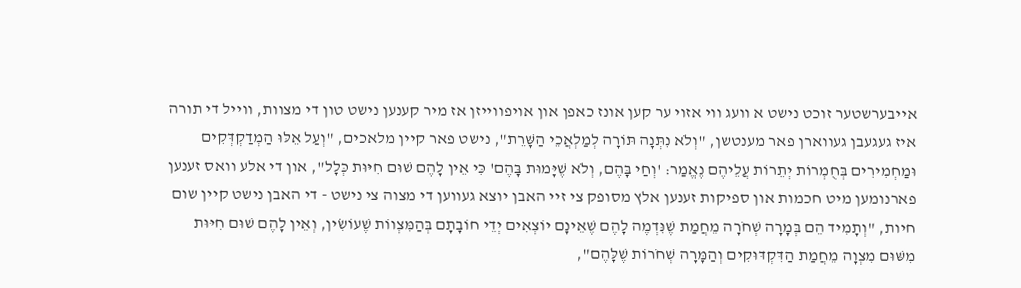אייבערשטער זוכט נישט א וועג ווי אזוי ער קען אונז כאפן און אויפווייזן אז מיר קענען נישט טון די מצוות, ווייל די תורה איז געגעבן געווארן פאר מענטשן, "וְלֹא נִתְּנָה תּוֹרָה לְמַלְאֲכֵי הַשָּׁרֵת", נישט פאר קיין מלאכים, "וְעַל אֵלּוּ הַמְדַקְדְּקִים וּמַחְמִירִים בְּחֻמְרוֹת יְתֵרוֹת עֲלֵיהֶם נֶאֱמַר: 'וְחַי בָּהֶם, וְלֹא שֶׁיָּמוּת בָּהֶם' כִּי אֵין לָהֶם שׁוּם חִיּוּת כְּלָל", און די אלע וואס זענען פארנומען מיט חכמות און ספיקות זענען אלץ מסופק צי זיי האבן יוצא געווען די מצוה צי נישט - די האבן נישט קיין שום חיות, "וְתָמִיד הֵם בְּמָרָה שְׁחֹרָה מֵחֲמַת שֶׁנִּדְמֶה לָהֶם שֶׁאֵינָם יוֹצְאִים יְדֵי חוֹבָתָם בְּהַמִּצְווֹת שֶׁעוֹשִׂין, וְאֵין לָהֶם שׁוּם חִיּוּת מִשּׁוּם מִצְוָה מֵחֲמַת הַדִּקְדּוּקִים וְהַמָּרָה שְׁחֹרוֹת שֶׁלָּהֶם",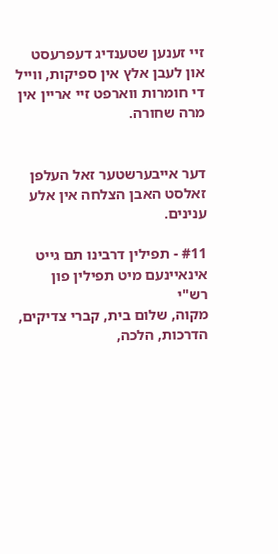זיי זענען שטענדיג דעפרעסט און לעבן אלץ אין ספיקות, ווייל די חומרות ווארפט זיי אריין אין מרה שחורה.


דער אייבערשטער זאל העלפן זאלסט האבן הצלחה אין אלע ענינים.

#11 - תפילין דרבינו תם גייט אינאיינעם מיט תפילין פון רש"י
מקוה, שלום בית, קברי צדיקים, הדרכות, הלכה,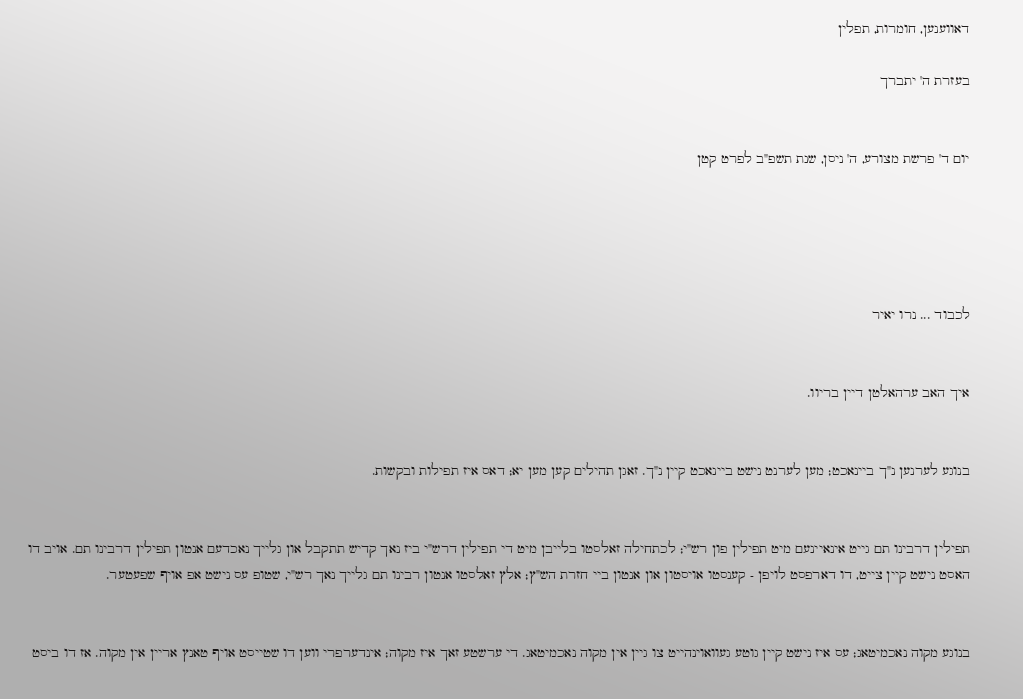דאווענען, חומרות, תפלין

בעזרת ה' יתברך


יום ד' פרשת מצורע, ה' ניסן, שנת תשפ"ב לפרט קטן





לכבוד ... נרו יאיר


איך האב ערהאלטן דיין בריוו.


בנוגע לערנען נ"ך ביינאכט; מען לערנט נישט ביינאכט קיין נ"ך. זאגן תהילים קען מען יא; דאס איז תפילות ובקשות.


תפילין דרבינו תם גייט אינאיינעם מיט תפילין פון רש"י; לכתחילה זאלסטו בלייבן מיט די תפילין דרש"י ביז נאך קדיש תתקבל און גלייך נאכדעם אנטון תפילין דרבינו תם. אויב דו האסט נישט קיין צייט, דו דארפסט לויפן - קענסטו אויסטון און אנטון ביי חזרת הש"ץ; אלץ זאלסטו אנטון רבינו תם גלייך נאך רש"י, שטופ עס נישט אפ אויף שפעטער.


בנוגע מקוה נאכמיטאג; עס איז נישט קיין גוטע געוואוינהייט צו גיין אין מקוה נאכמיטאג. די ערשטע זאך איז מקוה; אינדערפרי ווען דו שטייסט אויף טאנץ אריין אין מקוה. אז דו ביסט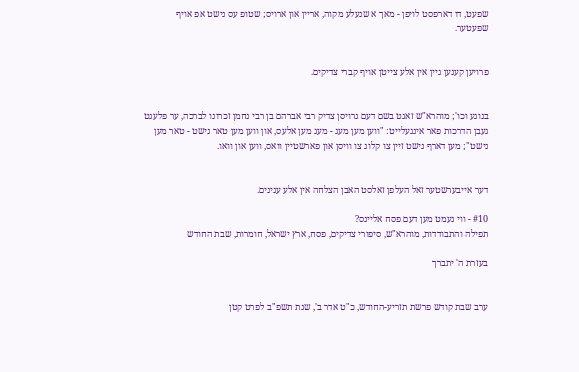שפעט, דו דארפסט לויפן - מאך א שנעלע מקוה, אריין און ארויס; שטופ עס נישט אפ אויף שפעטער.


פרויען קענען גיין אין אלע צייטן אויף קברי צדיקים.


בנוגע וכו'; מוהרא"ש זאגט בשם דעם גרויסן צדיק רבי אברהם בן רבי נחמן זכרונו לברכה, ער פלעגט געבן הדרכות פאר אינגעלייט: "ווען מען מעג - מעג מען אלעס, און ווען מען טאר נישט - טאר מען נישט"; מען דארף נישט זיין צו קלוג צו וויסן און פארשטיין וואס, ווען און וואו.


דער אייבערשטער זאל העלפן זאלסט האבן הצלחה אין אלע ענינים.

#10 - ווי נעמט מען דעם פסח אליינס?
תפילה והתבודדות, מוהרא"ש, סיפורי צדיקים, פסח, ארץ ישראל, חומרות, שבת החודש

בעזרת ה' יתברך


ערב שבת קודש פרשת תזריע-החודש, כ"ט אדר ב', שנת תשפ"ב לפרט קטן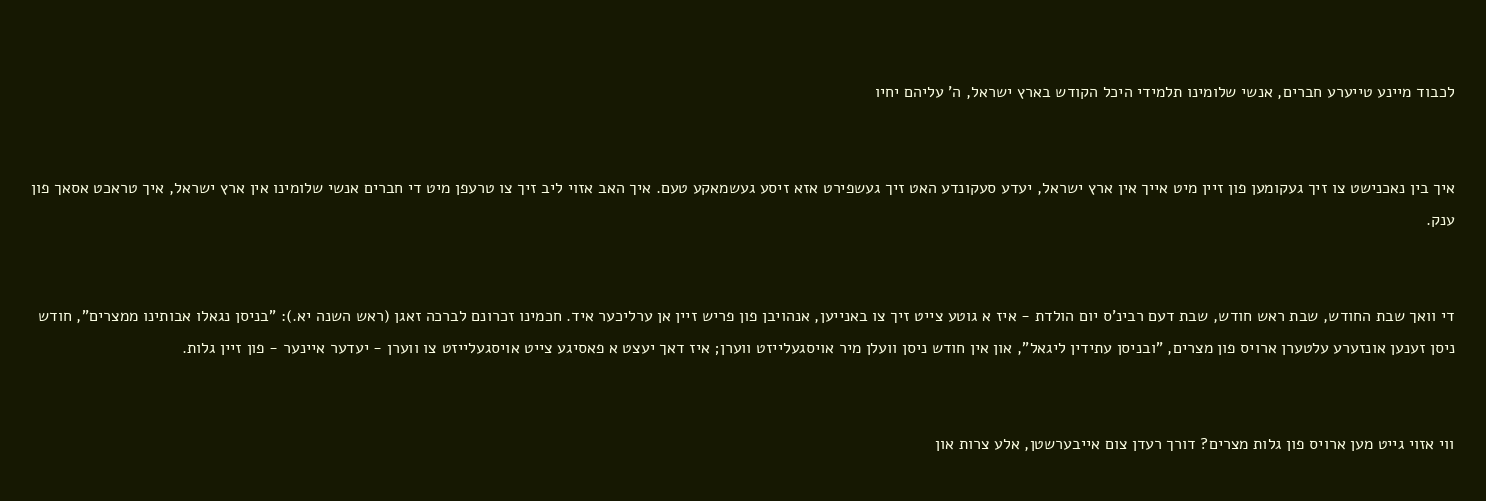לכבוד מיינע טייערע חברים, אנשי שלומינו תלמידי היכל הקודש בארץ ישראל, ה' עליהם יחיו


איך בין נאכנישט צו זיך געקומען פון זיין מיט אייך אין ארץ ישראל, יעדע סעקונדע האט זיך געשפירט אזא זיסע געשמאקע טעם. איך האב אזוי ליב זיך צו טרעפן מיט די חברים אנשי שלומינו אין ארץ ישראל, איך טראכט אסאך פון ענק.


די וואך שבת החודש, שבת ראש חודש, שבת דעם רבינ'ס יום הולדת - איז א גוטע צייט זיך צו באנייען, אנהויבן פון פריש זיין אן ערליכער איד. חכמינו זכרונם לברכה זאגן (ראש השנה יא.): "בניסן נגאלו אבותינו ממצרים", חודש ניסן זענען אונזערע עלטערן ארויס פון מצרים, "ובניסן עתידין ליגאל", און אין חודש ניסן וועלן מיר אויסגעלייזט ווערן; איז דאך יעצט א פאסיגע צייט אויסגעלייזט צו ווערן - יעדער איינער - פון זיין גלות.


ווי אזוי גייט מען ארויס פון גלות מצרים? דורך רעדן צום אייבערשטן, אלע צרות און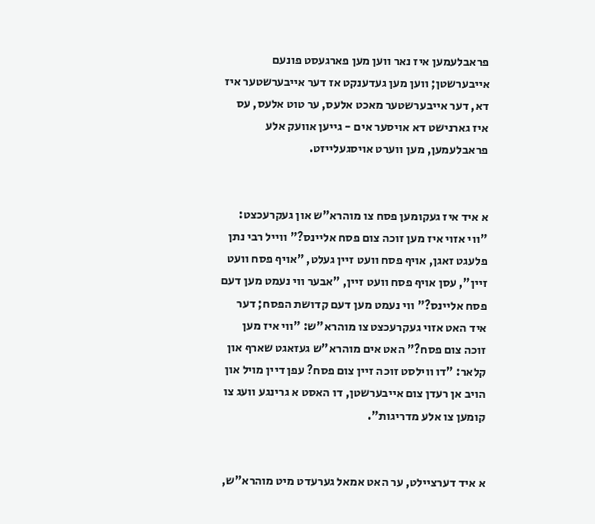פראבלעמען איז נאר ווען מען פארגעסט פונעם אייבערשטן; ווען מען געדענקט אז דער אייבערשטער איז דא, דער אייבערשטער מאכט אלעס, ער טוט אלעס, עס איז גארנישט דא אויסער אים - גייען אוועק אלע פראבלעמען, מען ווערט אויסגעלייזט.


א איד איז געקומען פסח צו מוהרא"ש און געקרעכצט: "ווי אזוי איז מען זוכה צום פסח אליינס?" ווייל רבי נתן פלעגט זאגן, אויף פסח וועט זיין געלט, "אויף פסח וועט זיין", עסן אויף פסח וועט זיין, "אבער ווי נעמט מען דעם פסח אליינס?" ווי נעמט מען דעם קדושת הפסח; דער איד האט אזוי געקרעכצט צו מוהרא"ש: "ווי איז מען זוכה צום פסח?" האט אים מוהרא"ש געזאגט שארף און קלאר: "דו ווילסט זוכה זיין צום פסח? עפן דיין מויל און הויב אן רעדן צום אייבערשטן, דו האסט א גרינגע וועג צו קומען צו אלע מדריגות".


א איד דערציילט, ער האט אמאל גערעדט מיט מוהרא"ש,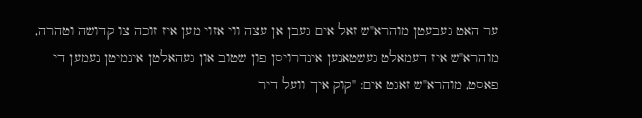ער האט געבעטן מוהרא"ש זאל אים געבן אן עצה ווי אזוי מען איז זוכה צו קדושה וטהרה, מוהרא"ש איז דעמאלט געשטאנען אינדרויסן פון שטוב און געהאלטן אינמיטן נעמען די פאסט, מוהרא"ש זאגט אים: "קוק איך וועל דיר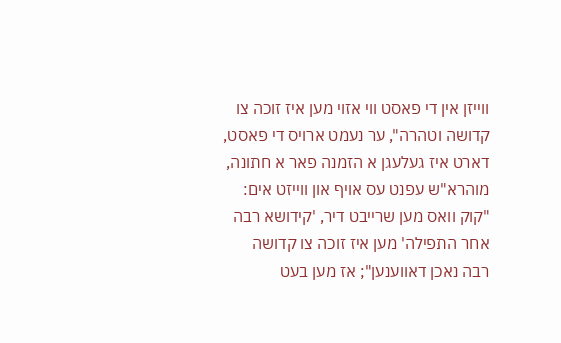ווייזן אין די פאסט ווי אזוי מען איז זוכה צו קדושה וטהרה", ער נעמט ארויס די פאסט, דארט איז געלעגן א הזמנה פאר א חתונה, מוהרא"ש עפנט עס אויף און ווייזט אים: "קוק וואס מען שרייבט דיר, 'קידושא רבה אחר התפילה' מען איז זוכה צו קדושה רבה נאכן דאווענען"; אז מען בעט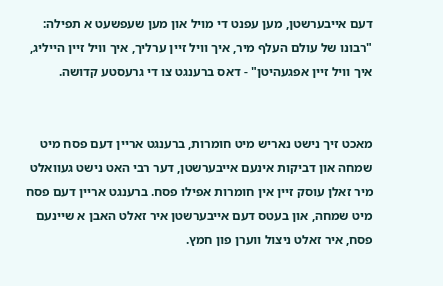דעם אייבערשטן, מען עפנט די מויל און מען שעפשעט א תפילה: "רבונו של עולם העלף מיר, איך וויל זיין ערליך, איך וויל זיין הייליג, איך וויל זיין אפגעהיטן" - דאס ברענגט צו די גרעסטע קדושה.


מאכט זיך נישט נאריש מיט חומרות, ברענגט אריין דעם פסח מיט שמחה און דביקות אינעם אייבערשטן, דער רבי האט נישט געוואלט מיר זאלן עוסק זיין אין חומרות אפילו פסח. ברענגט אריין דעם פסח מיט שמחה, און בעטס דעם אייבערשטן איר זאלט האבן א שיינעם פסח, איר זאלט ניצול ווערן פון חמץ.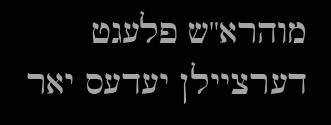מוהרא"ש פלעגט דערציילן יעדעס יאר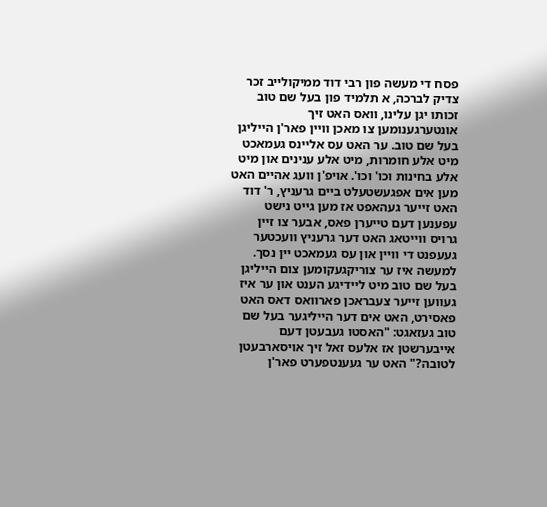פסח די מעשה פון רבי דוד ממיקולייב זכר צדיק לברכה, א תלמיד פון בעל שם טוב זכותו יגן עלינו, וואס האט זיך אונטערגענומען צו מאכן וויין פאר'ן הייליגן בעל שם טוב. ער האט עס אליינס געמאכט מיט אלע חומרות, מיט אלע ענינים און מיט אלע בחינות וכו' וכו'. אויפ'ן וועג אהיים האט מען אים אפגעשטעלט ביים גרעניץ, ר' דוד האט זייער געהאפט אז מען גייט נישט עפענען דעם טייערן פאס, אבער צו זיין גרויס ווייטאג האט דער גרעניץ וועכטער געעפנט די וויין און עס געמאכט יין נסך. למעשה איז ער צוריקגעקומען צום הייליגן בעל שם טוב מיט ליידיגע הענט און ער איז געווען זייער צעבראכן פארוואס דאס האט פאסירט, האט אים דער הייליגער בעל שם טוב געזאגט: "האסטו געבעטן דעם אייבערשטן אז אלעס זאל זיך אויסארבעטן לטובה?" האט ער געענטפערט פאר'ן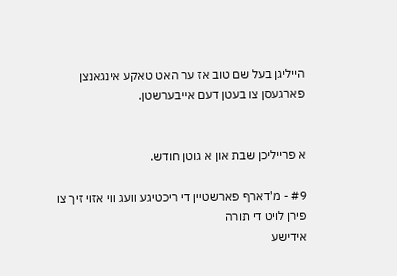הייליגן בעל שם טוב אז ער האט טאקע אינגאנצן פארגעסן צו בעטן דעם אייבערשטן.


א פרייליכן שבת און א גוטן חודש.

#9 - מ'דארף פארשטיין די ריכטיגע וועג ווי אזוי זיך צו פירן לויט די תורה
אידישע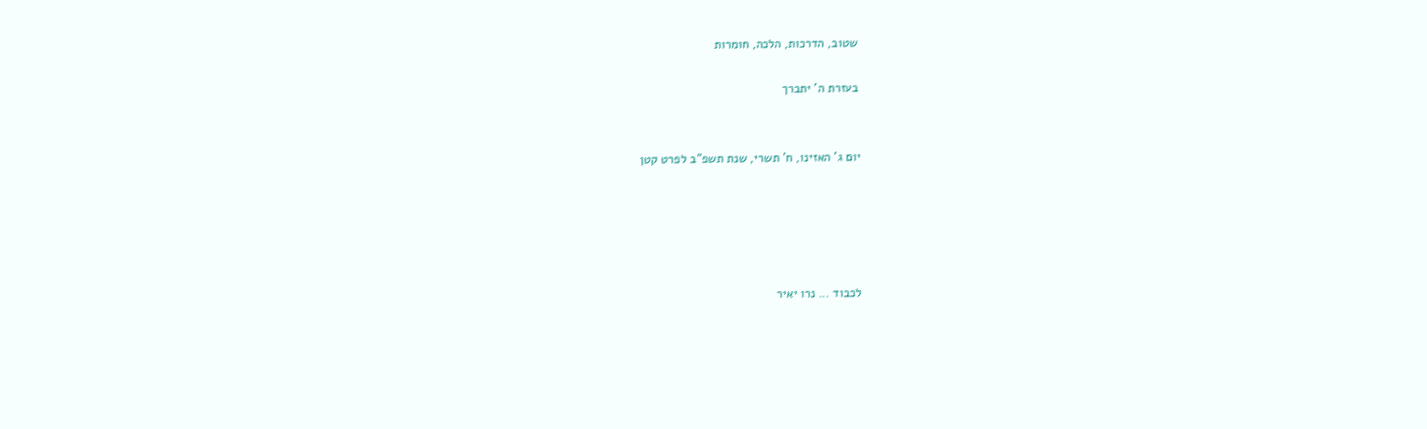שטוב, הדרכות, הלכה, חומרות

בעזרת ה' יתברך


יום ג' האזינו, ח' תשרי, שנת תשפ"ב לפרט קטן





לכבוד ... נרו יאיר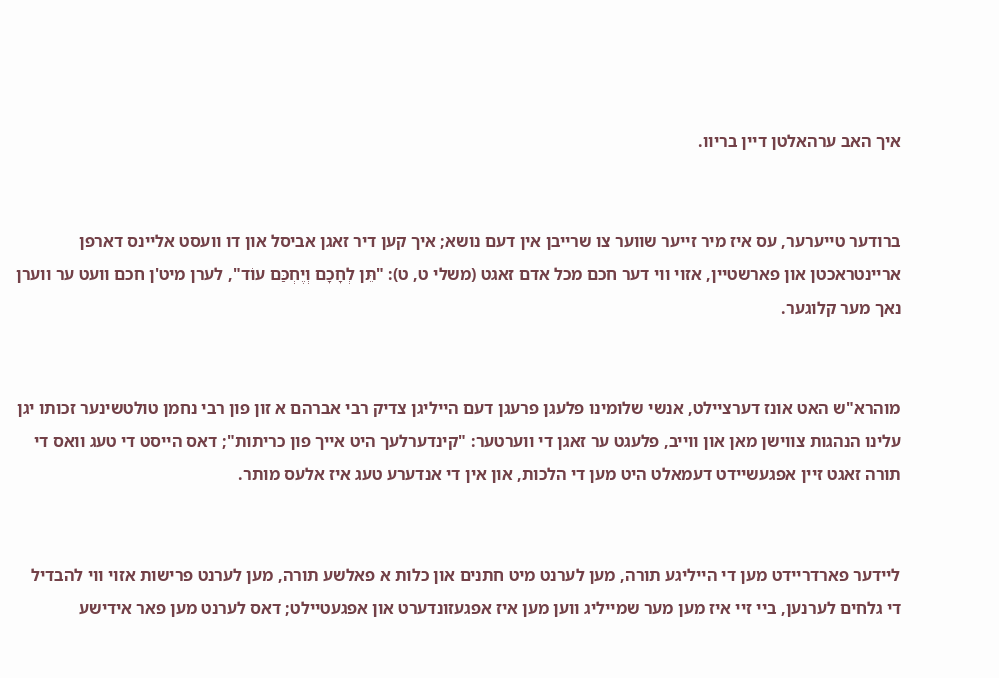איך האב ערהאלטן דיין בריוו.


ברודער טייערער, עס איז מיר זייער שווער צו שרייבן אין דעם נושא; איך קען דיר זאגן אביסל און דו וועסט אליינס דארפן אריינטראכטן און פארשטיין, אזוי ווי דער חכם מכל אדם זאגט (משלי ט, ט): "תֵּן לְחָכָם וְיֶחְכַּם עוֹד", לערן מיט'ן חכם וועט ער ווערן נאך מער קלוגער.


מוהרא"ש האט אונז דערציילט, אנשי שלומינו פלעגן פרעגן דעם הייליגן צדיק רבי אברהם א זון פון רבי נחמן טולטשינער זכותו יגן עלינו הנהגות צווישן מאן און ווייב, פלעגט ער זאגן די ווערטער: "קינדערלעך היט אייך פון כריתות"; דאס הייסט די טעג וואס די תורה זאגט זיין אפגעשיידט דעמאלט היט מען די הלכות, און אין די אנדערע טעג איז אלעס מותר.


ליידער פארדריידט מען די הייליגע תורה, מען לערנט מיט חתנים און כלות א פאלשע תורה, מען לערנט פרישות אזוי ווי להבדיל די גלחים לערנען, ביי זיי איז מען מער שמייליג ווען מען איז אפגעזונדערט און אפגעטיילט; דאס לערנט מען פאר אידישע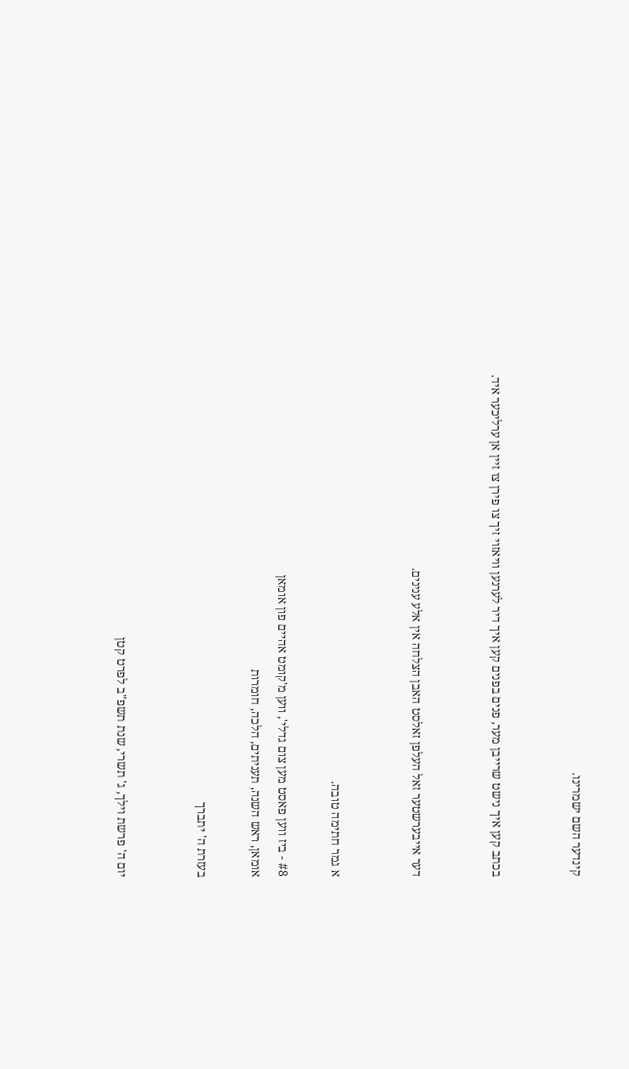קינדער השם ישמרינו.


בכתב קען איך נישט שרייבן מער, פנים בפנים קען איך דיר לערנען וויאזוי זיך צו פירן צו זיין אן ערליכער איד.


דער אייבערשטער זאל העלפן זאלסט האבן הצלחה אין אלע ענינים.


א גמר חתימה טובה.

#8 - ביז ווען פאסט מען צום גדלי', ווען מ'קומט אהיים פון אומאן
אומאן, ראש השנה, תעניתים, הלכה, חומרות

בעזרת ה' יתברך


יום ה' פרשת וילך, ג' תשרי, שנת תשפ"ב לפרט קטן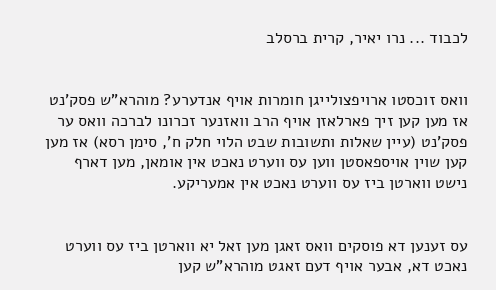לכבוד ... נרו יאיר, קרית ברסלב


וואס זוכסטו ארויפצולייגן חומרות אויף אנדערע? מוהרא"ש פסק'נט אז מען קען זיך פארלאזן אויף הרב וואזנער זכרונו לברכה וואס ער פסק'נט (עיין שאלות ותשובות שבט הלוי חלק ח', סימן רסא) אז מען קען שוין אויספאסטן ווען עס ווערט נאכט אין אומאן, מען דארף נישט ווארטן ביז עס ווערט נאכט אין אמעריקע.


עס זענען דא פוסקים וואס זאגן מען זאל יא ווארטן ביז עס ווערט נאכט דא, אבער אויף דעם זאגט מוהרא"ש קען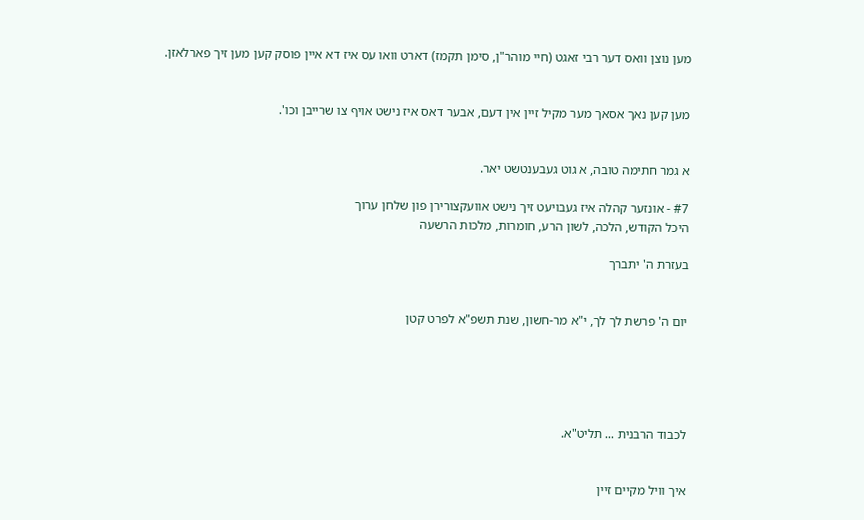מען נוצן וואס דער רבי זאגט (חיי מוהר"ן, סימן תקמז) דארט וואו עס איז דא איין פוסק קען מען זיך פארלאזן.


מען קען נאך אסאך מער מקיל זיין אין דעם, אבער דאס איז נישט אויף צו שרייבן וכו'.


א גמר חתימה טובה, א גוט געבענטשט יאר.

#7 - אונזער קהלה איז געבויעט זיך נישט אוועקצורירן פון שלחן ערוך
היכל הקודש, הלכה, לשון הרע, חומרות, מלכות הרשעה

בעזרת ה' יתברך


יום ה' פרשת לך לך, י"א מר-חשון, שנת תשפ"א לפרט קטן





לכבוד הרבנית ... תליט"א.


איך וויל מקיים זיין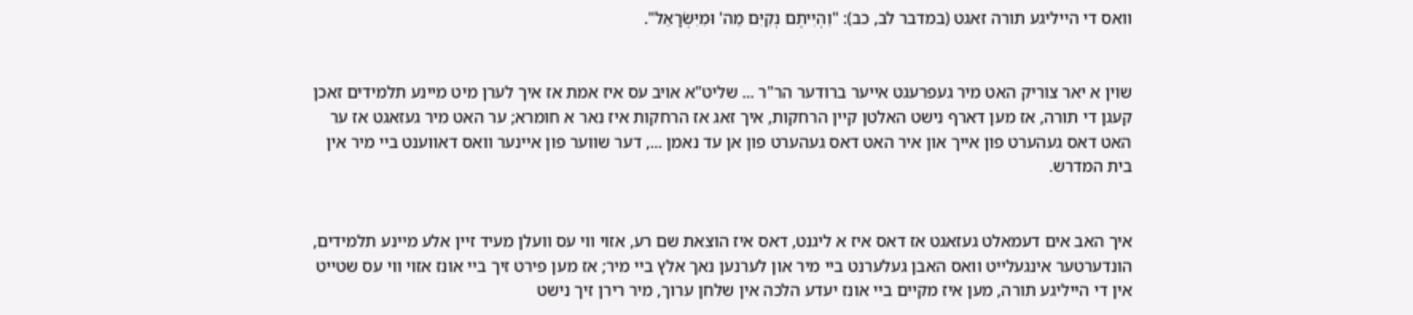וואס די הייליגע תורה זאגט (במדבר לב, כב): "וִהְיִיתֶם נְקִיִּם מֵה' וּמִיִּשְׂרָאֵל".


שוין א יאר צוריק האט מיר געפרעגט אייער ברודער הר"ר ... שליט"א אויב עס איז אמת אז איך לערן מיט מיינע תלמידים זאכן קעגן די תורה, אז מען דארף נישט האלטן קיין הרחקות, איך זאג אז הרחקות איז נאר א חומרא; ער האט מיר געזאגט אז ער האט דאס געהערט פון אייך און איר האט דאס געהערט פון אן עד נאמן ..., דער שווער פון איינער וואס דאווענט ביי מיר אין בית המדרש.


איך האב אים דעמאלט געזאגט אז דאס איז א ליגנט, דאס איז הוצאת שם רע, אזוי ווי עס וועלן מעיד זיין אלע מיינע תלמידים, הונדערטער אינגעלייט וואס האבן געלערנט ביי מיר און לערנען נאך אלץ ביי מיר; אז מען פירט זיך ביי אונז אזוי ווי עס שטייט אין די הייליגע תורה, מען איז מקיים ביי אונז יעדע הלכה אין שלחן ערוך, מיר רירן זיך נישט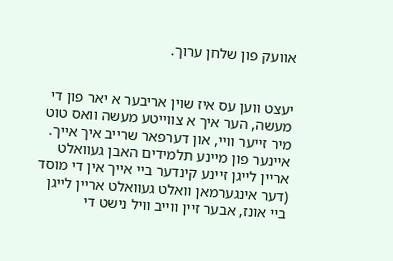אוועק פון שלחן ערוך.


יעצט ווען עס איז שוין אריבער א יאר פון די מעשה, הער איך א צווייטע מעשה וואס טוט מיר זייער וויי, און דערפאר שרייב איך אייך. איינער פון מיינע תלמידים האבן געוואלט אריין לייגן זיינע קינדער ביי אייך אין די מוסד (דער אינגערמאן וואלט געוואלט אריין לייגן ביי אונז, אבער זיין ווייב וויל נישט די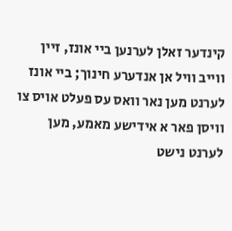קינדער זאלן לערנען ביי אונז, זיין ווייב וויל אן אנדערע חינוך; ביי אונז לערנט מען נאר וואס עס פעלט אויס צו וויסן פאר א אידישע מאמע, מען לערנט נישט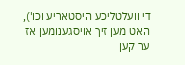די וועלטליכע היסטאריע וכו'), האט מען זיך אויסגענומען אז ער קען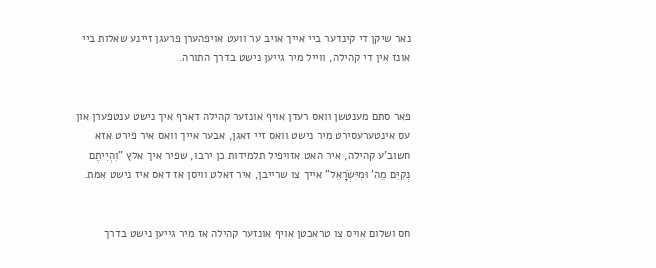נאר שיקן די קינדער ביי אייך אויב ער וועט אויפהערן פרעגן זיינע שאלות ביי אונז אין די קהילה, ווייל מיר גייען נישט בדרך התורה.


פאר סתם מענטשן וואס רעדן אויף אונזער קהילה דארף איך נישט ענטפערן און עס אינטערעסירט מיר נישט וואס זיי זאגן, אבער אייך וואס איר פירט אזא חשוב'ע קהילה, איר האט אזויפיל תלמידות כן ירבו, שפיר איך אלץ "וִהְיִיתֶם נְקִיִּם מֵה' וּמִיִּשְׂרָאֵל" אייך צו שרייבן, איר זאלט וויסן אז דאס איז נישט אמת.


חס ושלום אויס צו טראכטן אויף אונזער קהילה אז מיר גייען נישט בדרך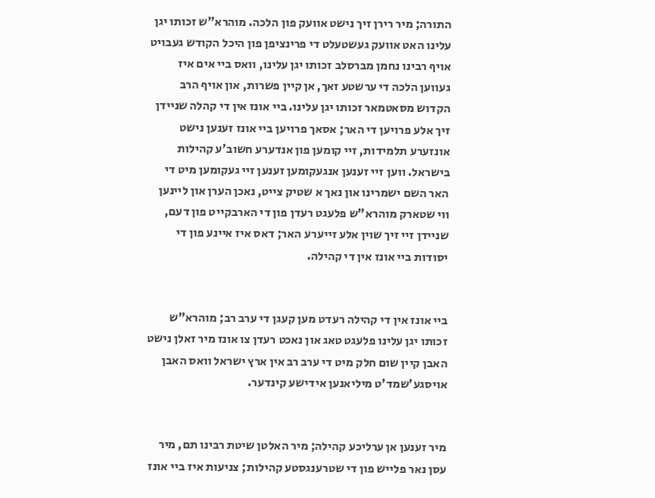התורה; מיר רירן זיך נישט אוועק פון הלכה. מוהרא"ש זכותו יגן עלינו האט אוועק געשטעלט די פרינציפן פון היכל הקודש געבויט אויף רבינו נחמן מברסלב זכותו יגן עלינו, וואס ביי אים איז געווען הלכה די ערשטע זאך, אן קיין פשרות, און אויף הרב הקדוש מסאטמאר זכותו יגן עלינו. ביי אונז אין די קהלה שניידן זיך אלע פרויען די האר; אסאך פרויען ביי אונז זענען נישט אונזערע תלמידות, זיי קומען פון אנדערע חשוב'ע קהילות בישראל. ווען זיי זענען אנגעקומען זענען זיי געקומען מיט די האר השם ישמרינו און נאך א שטיק צייט, נאכן הערן און ליינען ווי שטארק מוהרא"ש פלעגט רעדן פון די הארבקייט פון דעם, שניידן זיי זיך שוין אלע זייערע האר; דאס איז איינע פון די יסודות ביי אונז אין די קהילה.


ביי אונז אין די קהילה רעדט מען קעגן די ערב רב; מוהרא"ש זכותו יגן עלינו פלעגט טאג און נאכט רעדן צו אונז מיר זאלן נישט האבן קיין שום חלק מיט די ערב רב אין ארץ ישראל וואס האבן אויסגע'שמד'ט מיליאנען אידישע קינדער.


מיר זענען אן ערליכע קהילה; מיר האלטן שיטת רבינו תם, מיר עסן נאר פלייש פון די שטרענגסטע קהילות; צניעות איז ביי אונז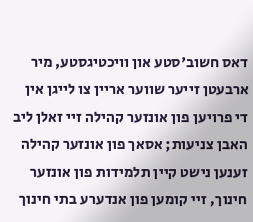דאס חשוב'סטע און וויכטיגסטע, מיר ארבעטן זייער שווער אריין צו לייגן אין די פרויען פון אונזער קהילה זיי זאלן ליב האבן צניעות; אסאך פון אונזער קהילה זענען נישט קיין תלמידות פון אונזער חינוך, זיי קומען פון אנדערע בתי חינוך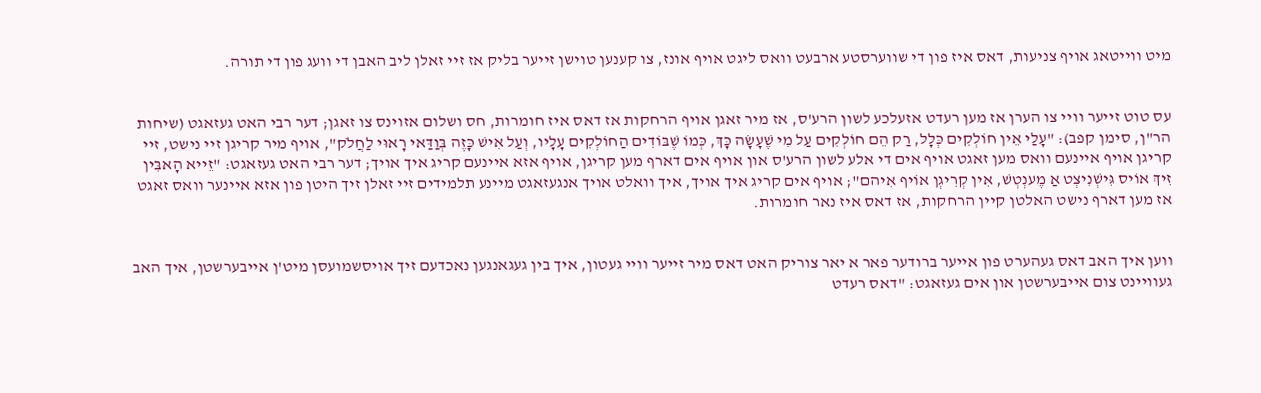מיט ווייטאג אויף צניעות, דאס איז פון די שווערסטע ארבעט וואס ליגט אויף אונז, צו קענען טוישן זייער בליק אז זיי זאלן ליב האבן די וועג פון די תורה.


עס טוט זייער וויי צו הערן אז מען רעדט אזעלכע לשון הרע'ס, אז מיר זאגן אויף הרחקות אז דאס איז חומרות, חס ושלום אזוינס צו זאגן; דער רבי האט געזאגט (שיחות הר"ן, סימן קפב): "עָלַי אֵין חוֹלְקִים כְּלָל, רַק הֵם חוֹלְקִים עַל מִי שֶׁעָשָׂה כָּךְ, כְּמוֹ שֶׁבּוֹדִים הַחוֹלְקִים עָלָיו, וְעַל אִישׁ כָּזֶה בְּוַדַּאי רָאוּי לַחֲלֹק", אויף מיר קריגן זיי נישט, זיי קריגן אויף איינעם וואס מען זאגט אויף אים די אלע לשון הרע'ס און אויף אים דארף מען קריגן, אויף אזא איינעם קריג איך אויך; דער רבי האט געזאגט: "זֵייא הָאבִּין זִיךְ אוֹיס גִּישְׁנִיצְט אַ מֶענְטְשׁ, אִין קְרִיגְן אוֹיף אִיהם"; אויף אים קריג איך אויך, איך וואלט אויך אנגעזאגט מיינע תלמידים זיי זאלן זיך היטן פון אזא איינער וואס זאגט אז מען דארף נישט האלטן קיין הרחקות, אז דאס איז נאר חומרות.


ווען איך האב דאס געהערט פון אייער ברודער פאר א יאר צוריק האט דאס מיר זייער וויי געטון, איך בין געגאנגען נאכדעם זיך אויסשמועסן מיט'ן אייבערשטן, איך האב געוויינט צום אייבערשטן און אים געזאגט: "דאס רעדט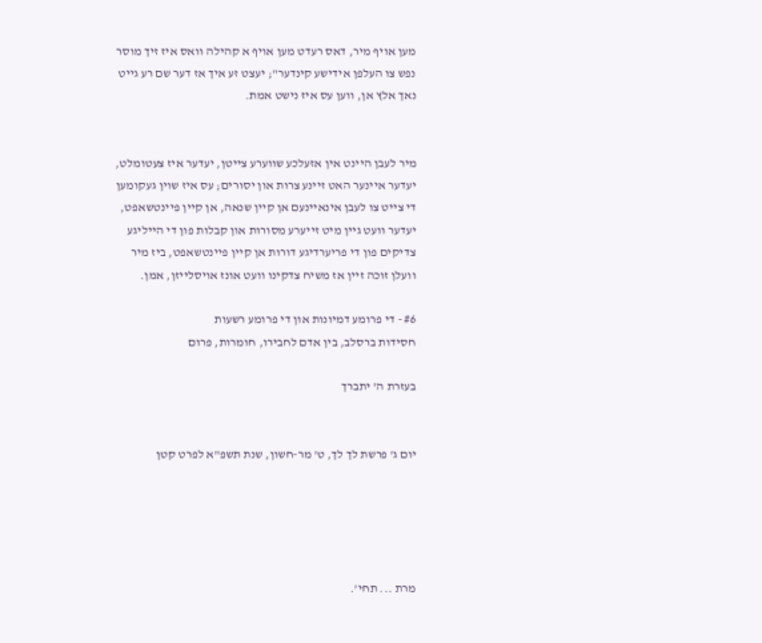מען אויף מיר, דאס רעדט מען אויף א קהילה וואס איז זיך מוסר נפש צו העלפן אידישע קינדער"; יעצט זע איך אז דער שם רע גייט נאך אלץ אן, ווען עס איז נישט אמת.


מיר לעבן היינט אין אזעלכע שווערע צייטן, יעדער איז צעטומלט, יעדער איינער האט זיינע צרות און יסורים; עס איז שוין געקומען די צייט צו לעבן אינאיינעם אן קיין שנאה, אן קיין פיינטשאפט, יעדער וועט גיין מיט זייערע מסורות און קבלות פון די הייליגע צדיקים פון די פריערדיגע דורות אן קיין פיינטשאפט, ביז מיר וועלן זוכה זיין אז משיח צדקינו וועט אונז אויסלייזן, אמן.

#6 - די פרומע דמיונות און די פרומע רשעות
חסידות ברסלב, בין אדם לחבירו, חומרות, פרום

בעזרת ה' יתברך


יום ג' פרשת לך לך, ט' מר-חשון, שנת תשפ"א לפרט קטן





מרת ... תחי'.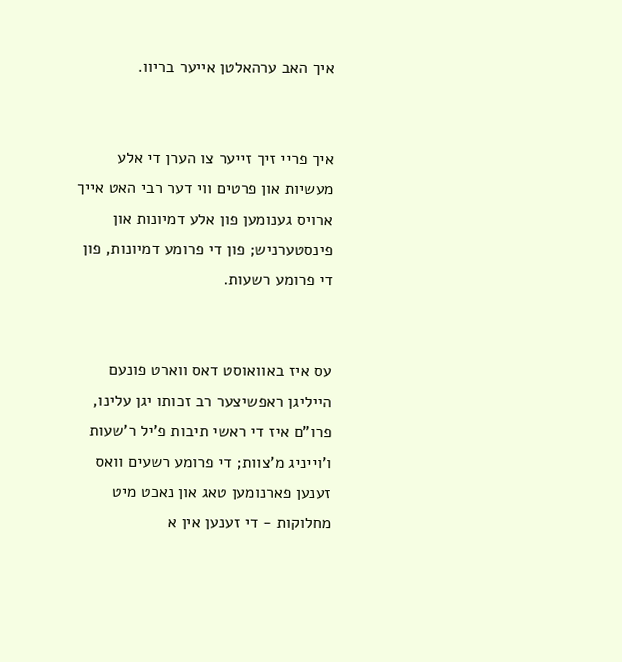איך האב ערהאלטן אייער בריוו.


איך פריי זיך זייער צו הערן די אלע מעשיות און פרטים ווי דער רבי האט אייך ארויס גענומען פון אלע דמיונות און פינסטערניש; פון די פרומע דמיונות, פון די פרומע רשעות.


עס איז באוואוסט דאס ווארט פונעם הייליגן ראפשיצער רב זכותו יגן עלינו, פרו"ם איז די ראשי תיבות פ'יל ר'שעות ו'וייניג מ'צוות; די פרומע רשעים וואס זענען פארנומען טאג און נאכט מיט מחלוקות - די זענען אין א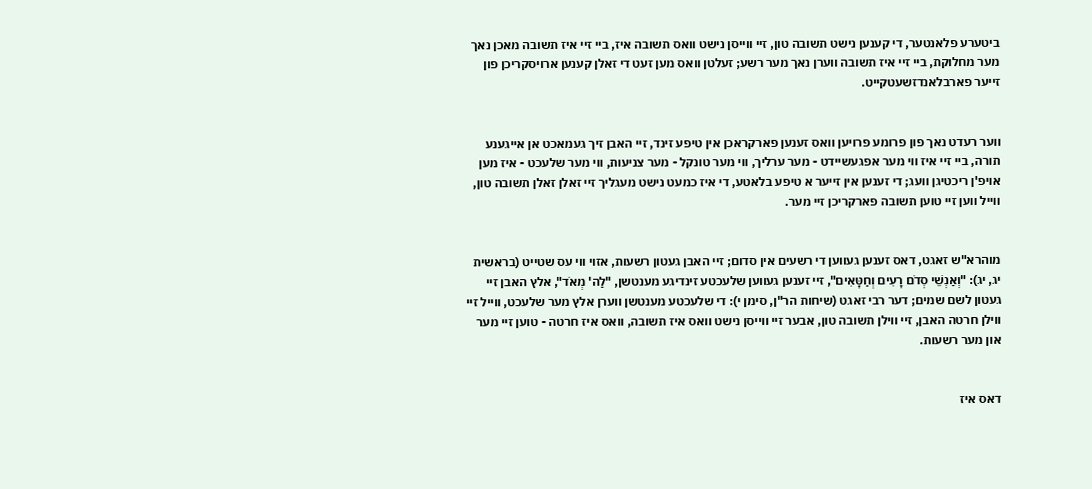ביטערע פלאנטער, די קענען נישט תשובה טון, זיי ווייסן נישט וואס תשובה איז, ביי זיי איז תשובה מאכן נאך מער מחלוקת, ביי זיי איז תשובה ווערן נאך מער רשע; זעלטן וואס מען זעט די זאלן קענען ארויסקריכן פון זייער פארבלאנדזשעטקייט.


ווער רעדט נאך פון פרומע פרויען וואס זענען פארקראכן אין טיפע זינד, זיי האבן זיך געמאכט אן אייגענע תורה, ביי זיי איז ווי מער אפגעשיידט - מער ערליך, ווי מער טונקל - מער צניעות, ווי מער שלעכט - איז מען אויפ'ן ריכטיגן וועג; די זענען אין זייער א טיפע בלאטע, די איז כמעט נישט מעגליך זיי זאלן זאלן תשובה טון, ווייל ווען זיי טוען תשובה פארקריכן זיי מער.


מוהרא"ש זאגט, דאס זענען געווען די רשעים אין סדום; זיי האבן געטון רשעות, אזוי ווי עס שטייט (בראשית יג, יג): "וְאַנְשֵׁי סְדֹם רָעִים וְחַטָּאִים", זיי זענען געווען שלעכטע זינדיגע מענטשן, "לַה' מְאֹד", אלץ האבן זיי געטון לשם שמים; דער רבי זאגט (שיחות הר"ן, סימן י): די שלעכטע מענטשן ווערן אלץ מער שלעכט, ווייל זיי ווילן חרטה האבן, זיי ווילן תשובה טון, אבער זיי ווייסן נישט וואס איז תשובה, וואס איז חרטה - טוען זיי מער און מער רשעות.


דאס איז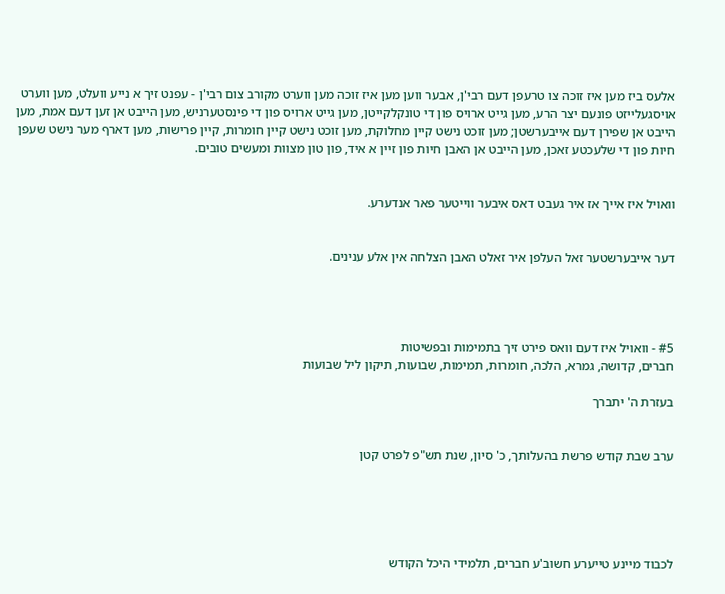אלעס ביז מען איז זוכה צו טרעפן דעם רבי'ן, אבער ווען מען איז זוכה מען ווערט מקורב צום רבי'ן - עפנט זיך א נייע וועלט, מען ווערט אויסגעלייזט פונעם יצר הרע, מען גייט ארויס פון די טונקלקייטן, מען גייט ארויס פון די פינסטערניש, מען הייבט אן זען דעם אמת, מען הייבט אן שפירן דעם אייבערשטן; מען זוכט נישט קיין מחלוקת, מען זוכט נישט קיין חומרות, קיין פרישות, מען דארף מער נישט שעפן חיות פון די שלעכטע זאכן, מען הייבט אן האבן חיות פון זיין א איד, פון טון מצוות ומעשים טובים.


וואויל איז אייך אז איר געבט דאס איבער ווייטער פאר אנדערע.


דער אייבערשטער זאל העלפן איר זאלט האבן הצלחה אין אלע ענינים.




#5 - וואויל איז דעם וואס פירט זיך בתמימות ובפשיטות
חברים, קדושה, גמרא, הלכה, חומרות, תמימות, שבועות, תיקון ליל שבועות

בעזרת ה' יתברך


ערב שבת קודש פרשת בהעלותך, כ' סיון, שנת תש"פ לפרט קטן





לכבוד מיינע טייערע חשוב'ע חברים, תלמידי היכל הקודש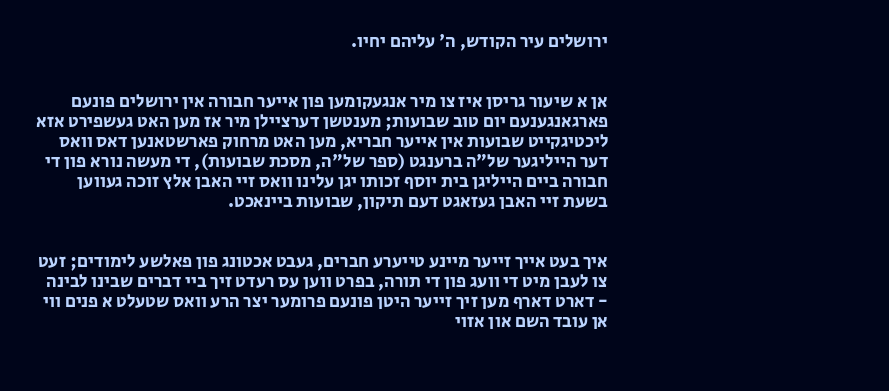ירושלים עיר הקודש, ה' עליהם יחיו.


אן א שיעור גריסן איז צו מיר אנגעקומען פון אייער חבורה אין ירושלים פונעם פארגאנגענעם יום טוב שבועות; מענטשן דערציילן מיר אז מען האט געשפירט אזא ליכטיגקייט שבועות אין אייער חבריא, מען האט מרחוק פארשטאנען דאס וואס דער הייליגער של"ה ברענגט (ספר של"ה, מסכת שבועות), די מעשה נורא פון די חבורה ביים הייליגן בית יוסף זכותו יגן עלינו וואס זיי האבן אלץ זוכה געווען בשעת זיי האבן געזאגט דעם תיקון, שבועות ביינאכט.


איך בעט אייך זייער מיינע טייערע חברים, געבט אכטונג פון פאלשע לימודים; זעט צו לעבן מיט די וועג פון די תורה, בפרט ווען עס רעדט זיך ביי דברים שבינו לבינה - דארט דארף מען זיך זייער היטן פונעם פרומער יצר הרע וואס שטעלט א פנים ווי אן עובד השם און אזוי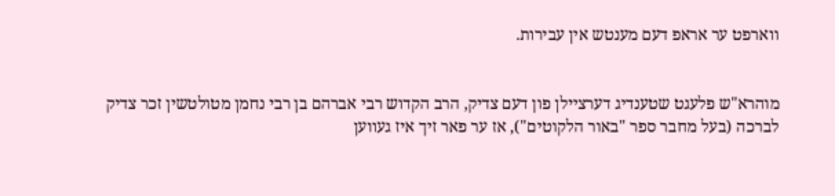ווארפט ער אראפ דעם מענטש אין עבירות.


מוהרא"ש פלעגט שטענדיג דערציילן פון דעם צדיק, הרב הקדוש רבי אברהם בן רבי נחמן מטולטשין זכר צדיק לברכה (בעל מחבר ספר "באור הלקוטים"), אז ער פאר זיך איז געווען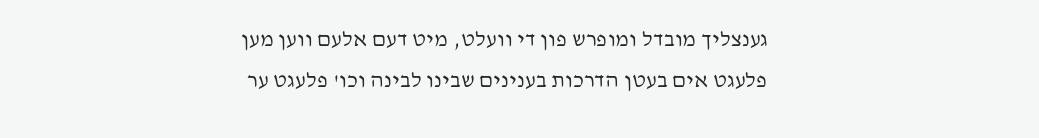גענצליך מובדל ומופרש פון די וועלט, מיט דעם אלעם ווען מען פלעגט אים בעטן הדרכות בענינים שבינו לבינה וכו' פלעגט ער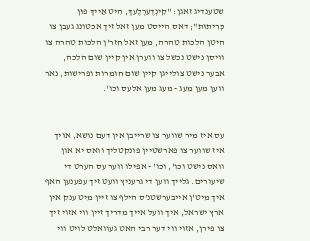שטענדיג זאגן: "קִינְדֶערְלֶעךְ, הִיט אַייךְ פוּן כְּרִיתוּת"; דאס הייסט מען זאל זיך אכטונג געבן צו היטן הלכות טהרה, מען זאל חזר'ן הלכות טהרה צו וויסן נישט נכשל צו ווערן אין קיין שום הלכה, אבער נישט צולייגן קיין שום חומרות ופרישות, נאר ווען מען מעג - מעג מען אלעס וכו'.


עס איז מיר שווער צו שרייבן אין דעם נושא, אויך איז שווער צו פארשטיין פונקטליך וואס יא און וואס נישט וכו', וכו' - אפילו ווער עס הערט די שיעורים. גלייך ווען די גרעניץ וועט זיך עפענען האף איך מיט'ן אייבערשטנ'ס הילף צו זיין מיט ענק אין ארץ ישראל, איך וועל אייך מדריך זיין ווי אזוי זיך צו פירן, אזוי ווי דער רבי האט געוואלט לויט ווי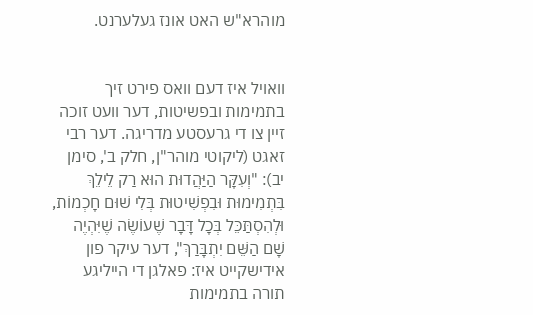מוהרא"ש האט אונז געלערנט.


וואויל איז דעם וואס פירט זיך בתמימות ובפשיטות, דער וועט זוכה זיין צו די גרעסטע מדריגה. דער רבי זאגט (ליקוטי מוהר"ן, חלק ב', סימן יב): "וְעִקָּר הַיַּהֲדוּת הוּא רַק לֵילֵךְ בִּתְמִימוּת וּבִפְשִׁיטוּת בְּלִי שׁוּם חָכְמוֹת, וּלְהִסְתַּכֵּל בְּכָל דָּבָר שֶׁעוֹשֶׂה שֶׁיִּהְיֶה שָׁם הַשֵּׁם יִתְבָּרַךְ", דער עיקר פון אידישקייט איז: פאלגן די הייליגע תורה בתמימות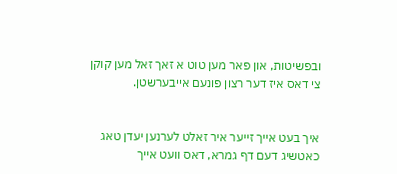ובפשיטות, און פאר מען טוט א זאך זאל מען קוקן צי דאס איז דער רצון פונעם אייבערשטן.


איך בעט אייך זייער איר זאלט לערנען יעדן טאג כאטשיג דעם דף גמרא, דאס וועט אייך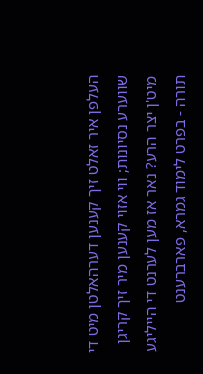העלפן איר זאלט זיך קענען דערהאלטן מיט די שווערע נסיונות; ווי אזוי קענען מיר זיך קריגן מיט'ן יצר הרע? נאר אז מען לערנט די הייליגע תורה - בפרט לימוד גמרא, פארברענט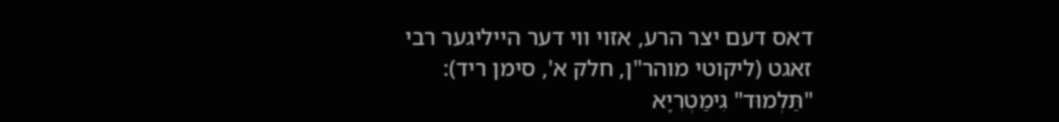דאס דעם יצר הרע, אזוי ווי דער הייליגער רבי זאגט (ליקוטי מוהר"ן, חלק א', סימן ריד): "תַּלְמוּד" גִימַטְרִיָא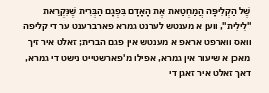שֶׁל הַקְלִיפָּה הֲמַחְטַאת אֶת הָאָדָם בִּפְגָם הַבְּרִית שֶׁנִּקְרֵאת "לִילִית", ווען א מענטש לערנט גמרא פארברענט ער די קליפה וואס ווארפט אראפ א מענטש אין פגם הברית; זאלט איר זיך מאכן א שיעור אין גמרא, אפילו מ'פארשטייט נישט די גמרא, דאך זאלט איר זאגן די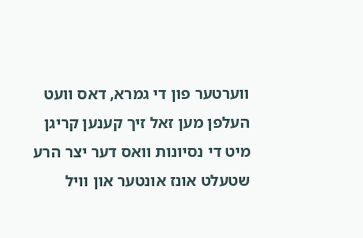ווערטער פון די גמרא, דאס וועט העלפן מען זאל זיך קענען קריגן מיט די נסיונות וואס דער יצר הרע שטעלט אונז אונטער און וויל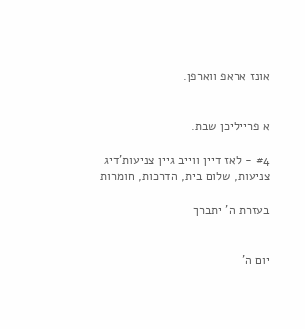אונז אראפ ווארפן.


א פרייליכן שבת.

#4 - לאז דיין ווייב גיין צניעות'דיג
צניעות, שלום בית, הדרכות, חומרות

בעזרת ה' יתברך


יום ה'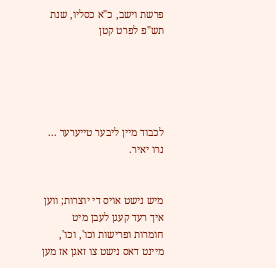פרשת וישב, כ"א כסליו, שנת תש"פ לפרט קטן





לכבוד מיין ליבער טייערער ... נרו יאיר.


מיש נישט אויס די יוצרות; ווען איך רעד קעגן לעבן מיט חומרות ופרישות וכו', וכו', מיינט דאס נישט צו זאגן אז מען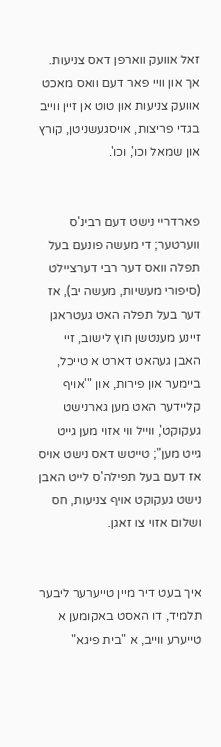זאל אוועק ווארפן דאס צניעות. אך און וויי פאר דעם וואס מאכט אוועק צניעות און טוט אן זיין ווייב בגדי פריצות, אויסגעשניטן, קורץ און שמאל וכו', וכו'.


פארדריי נישט דעם רבינ'ס ווערטער; די מעשה פונעם בעל תפלה וואס דער רבי דערציילט (סיפורי מעשיות, מעשה יב), אז דער בעל תפלה האט געטראגן זיינע מענטשן חוץ לישוב, זיי האבן געהאט דארט א טייכל, ביימער און פירות, און "'אויף קליידער האט מען גארנישט געקוקט', ווייל ווי אזוי מען גייט גייט מען"; טייטש דאס נישט אויס אז דעם בעל תפילה'ס לייט האבן נישט געקוקט אויף צניעות, חס ושלום אזוי צו זאגן.


איך בעט דיר מיין טייערער ליבער תלמיד, דו האסט באקומען א טייערע ווייב, א "בית פיגא"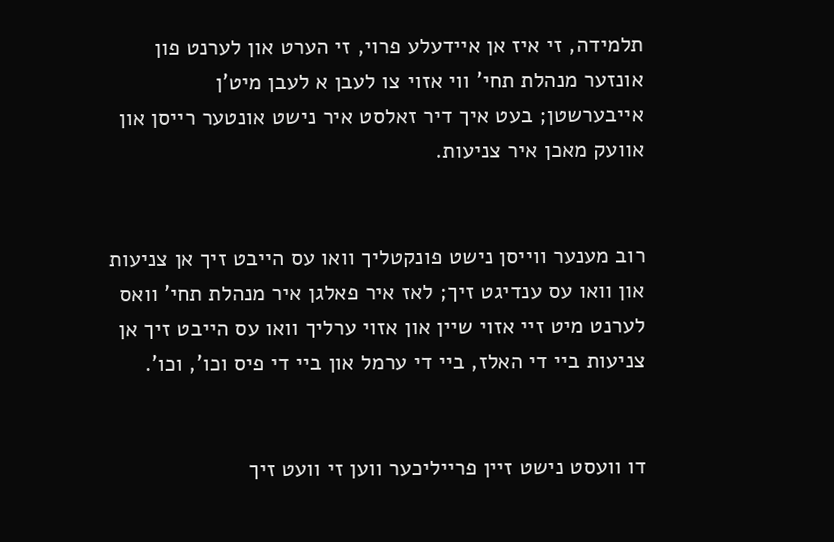תלמידה, זי איז אן איידעלע פרוי, זי הערט און לערנט פון אונזער מנהלת תחי' ווי אזוי צו לעבן א לעבן מיט'ן אייבערשטן; בעט איך דיר זאלסט איר נישט אונטער רייסן און אוועק מאכן איר צניעות.


רוב מענער ווייסן נישט פונקטליך וואו עס הייבט זיך אן צניעות און וואו עס ענדיגט זיך; לאז איר פאלגן איר מנהלת תחי' וואס לערנט מיט זיי אזוי שיין און אזוי ערליך וואו עס הייבט זיך אן צניעות ביי די האלז, ביי די ערמל און ביי די פיס וכו', וכו'.


דו וועסט נישט זיין פרייליכער ווען זי וועט זיך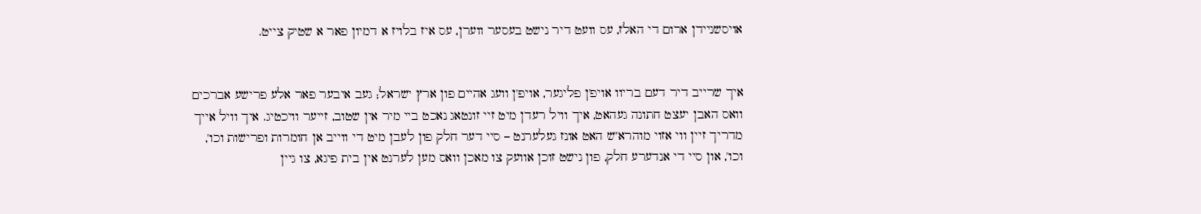אויסשניידן ארום די האלז, עס וועט דיר נישט בעסער ווערן, עס איז בלויז א דמיון פאר א שטיק צייט.


איך שרייב דיר דעם בריוו אויפ'ן פליגער, אויפ'ן וועג אהיים פון ארץ ישראל; געב איבער פאר אלע פרישע אברכים וואס האבן יעצט חתונה געהאט, איך וויל רעדן מיט זיי זונטאג נאכט ביי מיר אין שטוב, זייער וויכטיג. איך וויל אייך מדריך זיין ווי אזוי מוהרא"ש האט אונז געלערנט – סיי דער חלק פון לעבן מיט די ווייב אן חומרות ופרישות וכו', וכו', און סיי די אנדערע חלק, פון נישט זוכן אוועק צו מאכן וואס מען לערנט אין בית פיגא, צו גיין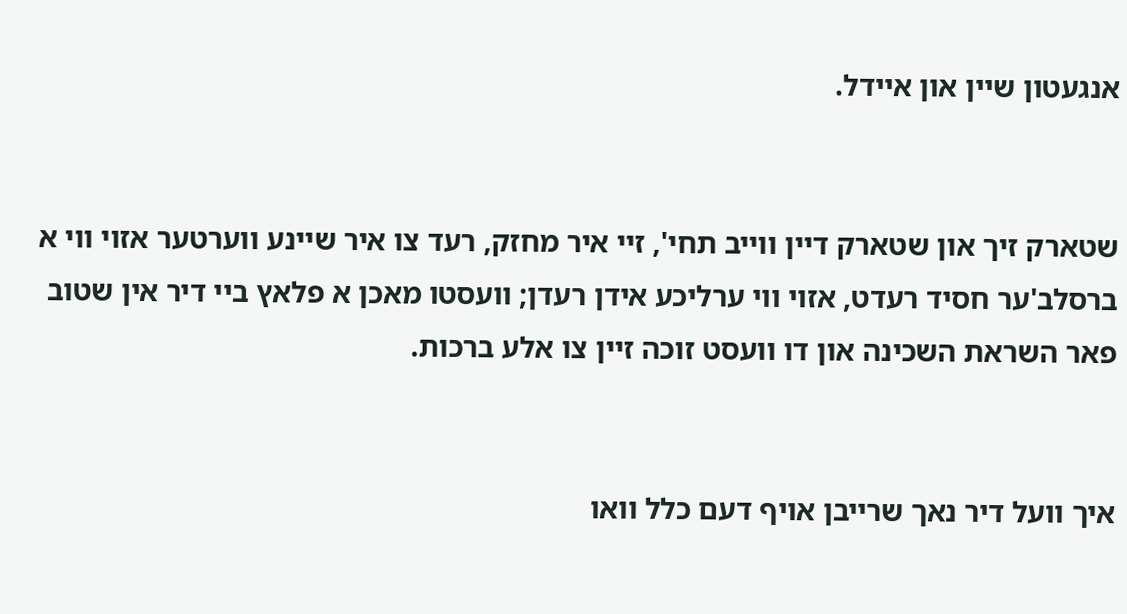אנגעטון שיין און איידל.


שטארק זיך און שטארק דיין ווייב תחי', זיי איר מחזק, רעד צו איר שיינע ווערטער אזוי ווי א ברסלב'ער חסיד רעדט, אזוי ווי ערליכע אידן רעדן; וועסטו מאכן א פלאץ ביי דיר אין שטוב פאר השראת השכינה און דו וועסט זוכה זיין צו אלע ברכות.


איך וועל דיר נאך שרייבן אויף דעם כלל וואו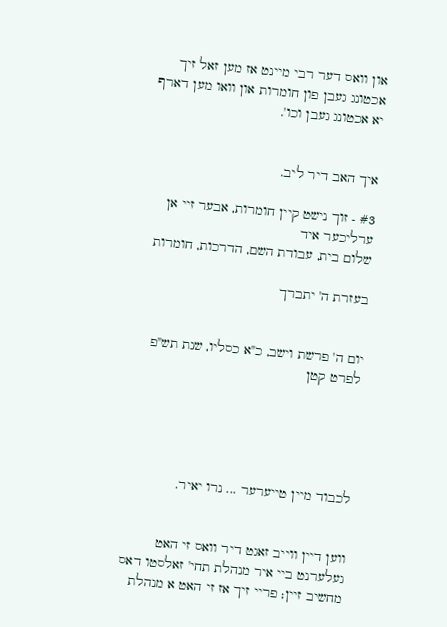און וואס דער רבי מיינט אז מען זאל זיך אכטונג געבן פון חומרות און וואו מען דארף יא אכטונג געבן וכו'.


איך האב דיר ליב.

#3 - זוך נישט קיין חומרות, אבער זיי אן ערליכער איד
שלום בית, עבודת השם, הדרכות, חומרות

בעזרת ה' יתברך


יום ה' פרשת וישב, כ"א כסליו, שנת תש"פ לפרט קטן





לכבוד מיין טייערער ... נרו יאיר.


ווען דיין ווייב זאגט דיר וואס זי האט געלערנט ביי איר מנהלת תחי' זאלסטו דאס מחשיב זיין; פריי זיך אז זי האט א מנהלת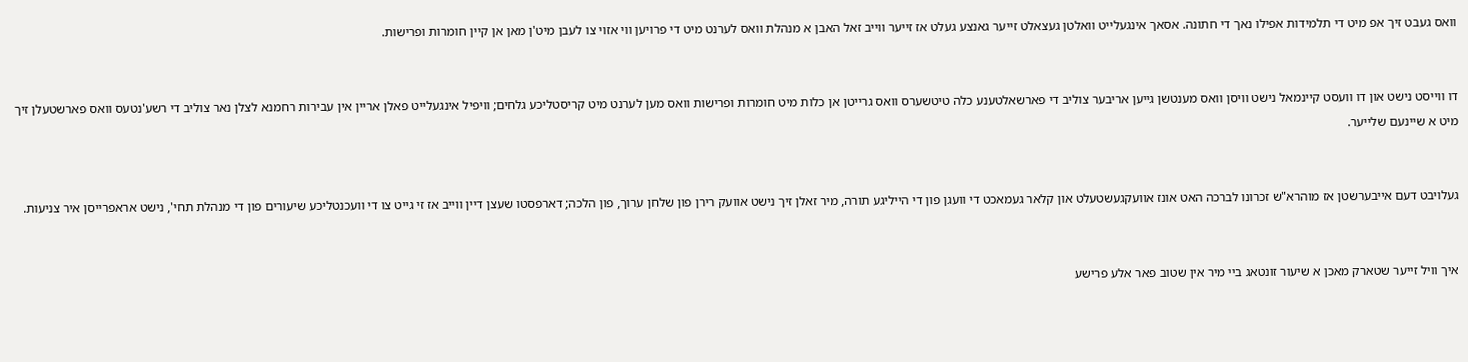וואס געבט זיך אפ מיט די תלמידות אפילו נאך די חתונה. אסאך אינגעלייט וואלטן געצאלט זייער גאנצע געלט אז זייער ווייב זאל האבן א מנהלת וואס לערנט מיט די פרויען ווי אזוי צו לעבן מיט'ן מאן אן קיין חומרות ופרישות.


דו ווייסט נישט און דו וועסט קיינמאל נישט וויסן וואס מענטשן גייען אריבער צוליב די פארשאלטענע כלה טיטשערס וואס גרייטן אן כלות מיט חומרות ופרישות וואס מען לערנט מיט קריסטליכע גלחים; וויפיל אינגעלייט פאלן אריין אין עבירות רחמנא לצלן נאר צוליב די רשע'נטעס וואס פארשטעלן זיך מיט א שיינעם שלייער.


געלויבט דעם אייבערשטן אז מוהרא"ש זכרונו לברכה האט אונז אוועקגעשטעלט און קלאר געמאכט די וועגן פון די הייליגע תורה, מיר זאלן זיך נישט אוועק רירן פון שלחן ערוך, פון הלכה; דארפסטו שעצן דיין ווייב אז זי גייט צו די וועכנטליכע שיעורים פון די מנהלת תחי', נישט אראפרייסן איר צניעות.


איך וויל זייער שטארק מאכן א שיעור זונטאג ביי מיר אין שטוב פאר אלע פרישע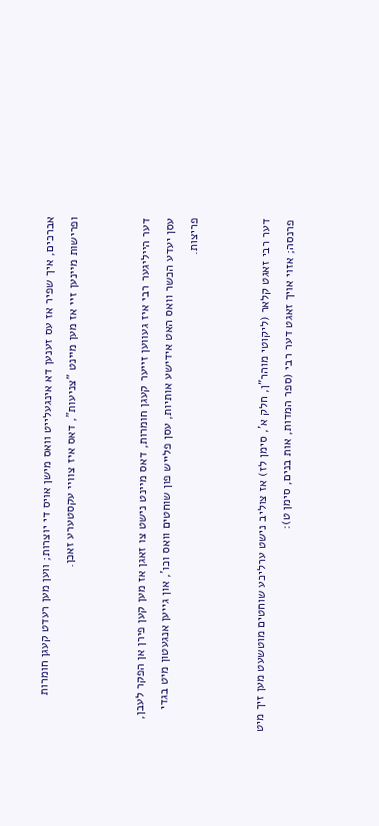אברכים, איך שפיר אז עס זענען דא אינגעלייט וואס מישן אויס די יוצרות; ווען מען רעדט קעגן חומרות ופרישות מיינען זיי אז מען מיינט "צניעות", דאס איז צוויי עקסטערע זאכן.


דער הייליגער רבי איז געווען זייער קעגן חומרות, דאס מיינט נישט צו זאגן אז מען קען פירן אן הפקר לעבן, עסן יעדע הכשר וואס האט אידישע אותיות, עסן פלייש פון שוחטים וואס וכו', און גייען אנגעטון מיט בגדי פריצות.


דער רבי זאגט קלאר (ליקוטי מוהר"ן, חלק א', סימן לז) אז צוליב נישט ערליכע שוחטים מוטשעט מען זיך מיט פרנסה; אזוי אויך זאגט דער רבי (ספר המדות, אות בנים, סימן ט):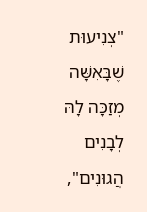"צְנִיעוּת שֶׁבָּאִשָּׁה מְזַכָּה לָהּ לְבָנִים הֲגוּנִים",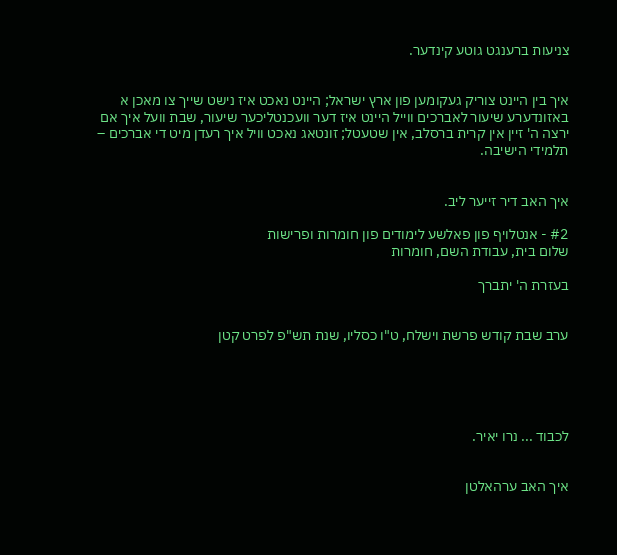צניעות ברענגט גוטע קינדער.


איך בין היינט צוריק געקומען פון ארץ ישראל; היינט נאכט איז נישט שייך צו מאכן א באזונדערע שיעור לאברכים ווייל היינט איז דער וועכנטליכער שיעור, שבת וועל איך אם ירצה ה' זיין אין קרית ברסלב, אין שטעטל; זונטאג נאכט וויל איך רעדן מיט די אברכים – תלמידי הישיבה.


איך האב דיר זייער ליב.

#2 - אנטלויף פון פאלשע לימודים פון חומרות ופרישות
שלום בית, עבודת השם, חומרות

בעזרת ה' יתברך


ערב שבת קודש פרשת וישלח, ט"ו כסליו, שנת תש"פ לפרט קטן





לכבוד ... נרו יאיר.


איך האב ערהאלטן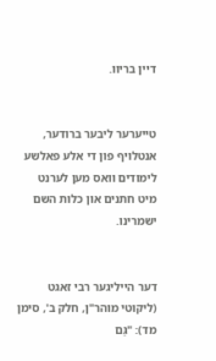דיין בריוו.


טייערער ליבער ברודער, אנטלויף פון די אלע פאלשע לימודים וואס מען לערנט מיט חתנים און כלות השם ישמרינו.


דער הייליגער רבי זאגט (ליקוטי מוהר"ן, חלק ב', סימן מד): "גַּם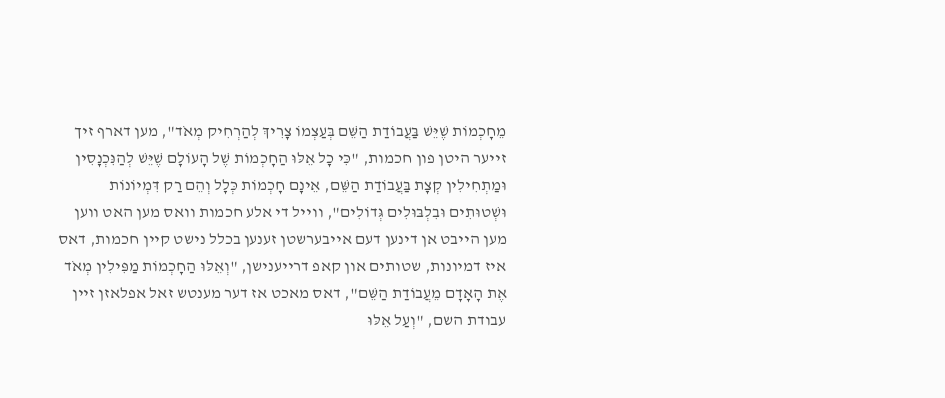מֵחָכְמוֹת שֶׁיֵּשׁ בַּעֲבוֹדַת הַשֵּׁם בְּעַצְמוֹ צָרִיךְ לְהַרְחִיק מְאֹד", מען דארף זיך זייער היטן פון חכמות, "כִּי כָל אֵלּוּ הַחָכְמוֹת שֶׁל הָעוֹלָם שֶׁיֵּשׁ לְהַנִּכְנָסִין וּמַתְחִילִין קְצָת בַּעֲבוֹדַת הַשֵּׁם, אֵינָם חָכְמוֹת כְּלָל וְהֵם רַק דִּמְיוֹנוֹת וּשְׁטוּתִים וּבִלְבּוּלִים גְּדוֹלִים", ווייל די אלע חכמות וואס מען האט ווען מען הייבט אן דינען דעם אייבערשטן זענען בכלל נישט קיין חכמות, דאס איז דמיונות, שטותים און קאפ דרייענישן, "וְאֵלּוּ הַחָכְמוֹת מַפִּילִין מְאֹד אֶת הָאָדָם מֵעֲבוֹדַת הַשֵּׁם", דאס מאכט אז דער מענטש זאל אפלאזן זיין עבודת השם, "וְעַל אֵלּוּ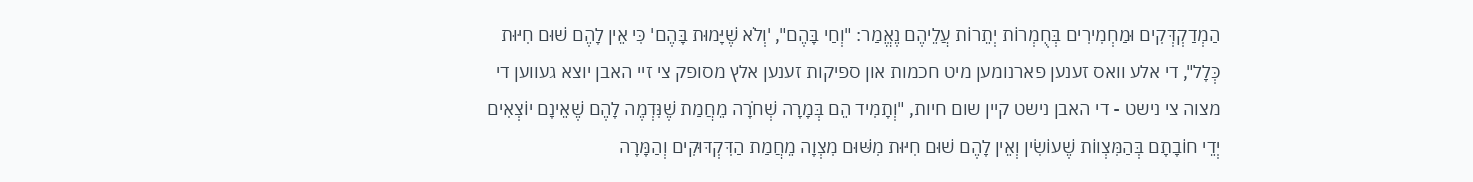הַמְדַקְדְּקִים וּמַחְמִירִים בְּחֻמְרוֹת יְתֵרוֹת עֲלֵיהֶם נֶאֱמַר: "וְחַי בָּהֶם", 'וְלֹא שֶׁיָּמוּת בָּהֶם' כִּי אֵין לָהֶם שׁוּם חִיּוּת כְּלָל", די אלע וואס זענען פארנומען מיט חכמות און ספיקות זענען אלץ מסופק צי זיי האבן יוצא געווען די מצוה צי נישט - די האבן נישט קיין שום חיות, "וְתָמִיד הֵם בְּמָרָה שְׁחֹרָה מֵחֲמַת שֶׁנִּדְמֶה לָהֶם שֶׁאֵינָם יוֹצְאִים יְדֵי חוֹבָתָם בְּהַמִּצְווֹת שֶׁעוֹשִׂין וְאֵין לָהֶם שׁוּם חִיּוּת מִשּׁוּם מִצְוָה מֵחֲמַת הַדִּקְדּוּקִים וְהַמָּרָה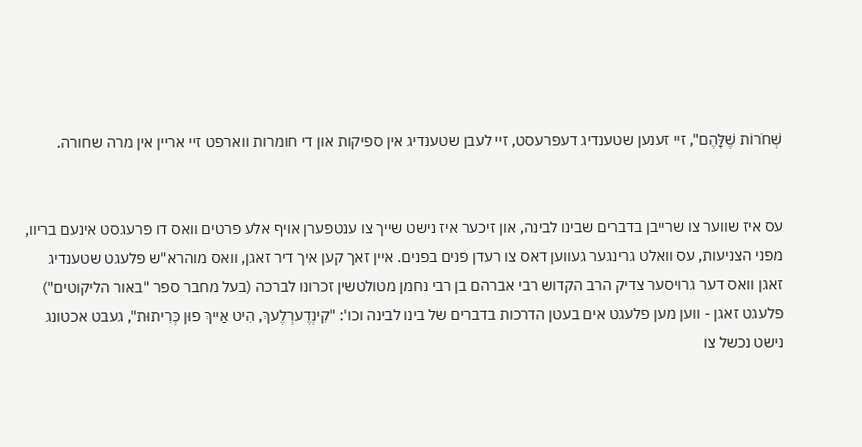שְׁחֹרוֹת שֶׁלָּהֶם", זיי זענען שטענדיג דעפרעסט, זיי לעבן שטענדיג אין ספיקות און די חומרות ווארפט זיי אריין אין מרה שחורה.


עס איז שווער צו שרייבן בדברים שבינו לבינה, און זיכער איז נישט שייך צו ענטפערן אויף אלע פרטים וואס דו פרעגסט אינעם בריוו, מפני הצניעות, עס וואלט גרינגער געווען דאס צו רעדן פנים בפנים. איין זאך קען איך דיר זאגן, וואס מוהרא"ש פלעגט שטענדיג זאגן וואס דער גרויסער צדיק הרב הקדוש רבי אברהם בן רבי נחמן מטולטשין זכרונו לברכה (בעל מחבר ספר "באור הליקוטים") פלעגט זאגן - ווען מען פלעגט אים בעטן הדרכות בדברים של בינו לבינה וכו': "קִינְדֶערְלֶעךְ, הִיט אַייךְ פוּן כְּרִיתוּת", געבט אכטונג נישט נכשל צו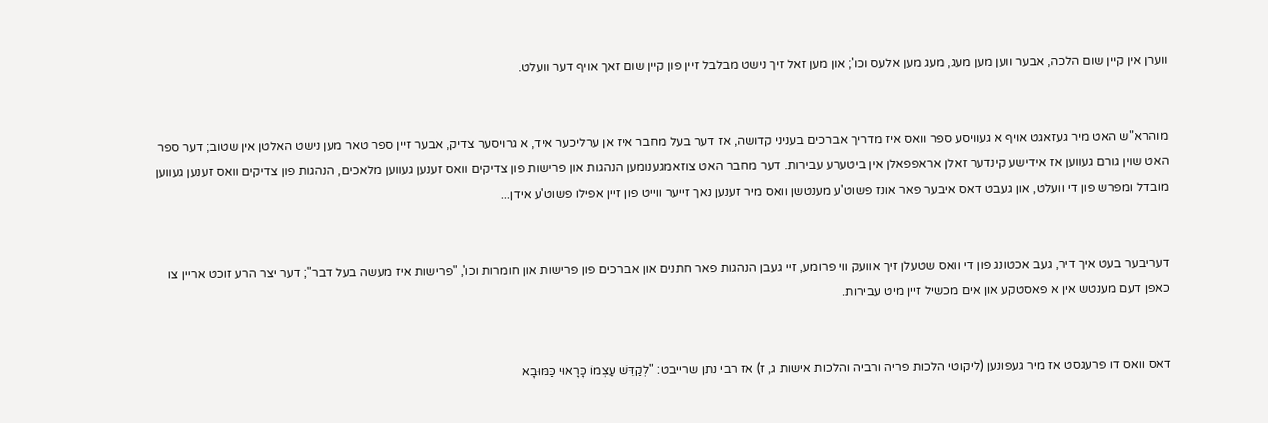ווערן אין קיין שום הלכה, אבער ווען מען מעג, מעג מען אלעס וכו'; און מען זאל זיך נישט מבלבל זיין פון קיין שום זאך אויף דער וועלט.


מוהרא"ש האט מיר געזאגט אויף א געוויסע ספר וואס איז מדריך אברכים בעניני קדושה, אז דער בעל מחבר איז אן ערליכער איד, א גרויסער צדיק, אבער זיין ספר טאר מען נישט האלטן אין שטוב; דער ספר האט שוין גורם געווען אז אידישע קינדער זאלן אראפפאלן אין ביטערע עבירות. דער מחבר האט צוזאמגענומען הנהגות און פרישות פון צדיקים וואס זענען געווען מלאכים, הנהגות פון צדיקים וואס זענען געווען מובדל ומפרש פון די וועלט, און געבט דאס איבער פאר אונז פשוט'ע מענטשן וואס מיר זענען נאך זייער ווייט פון זיין אפילו פשוט'ע אידן...


דעריבער בעט איך דיר, געב אכטונג פון די וואס שטעלן זיך אוועק ווי פרומע, זיי געבן הנהגות פאר חתנים און אברכים פון פרישות און חומרות וכו', "פרישות איז מעשה בעל דבר"; דער יצר הרע זוכט אריין צו כאפן דעם מענטש אין א פאסטקע און אים מכשיל זיין מיט עבירות.


דאס וואס דו פרעגסט אז מיר געפונען (ליקוטי הלכות פריה ורביה והלכות אישות ג, ז) אז רבי נתן שרייבט: "לְקַדֵּשׁ עַצְמוֹ כָּרָאוּי כַּמּוּבָא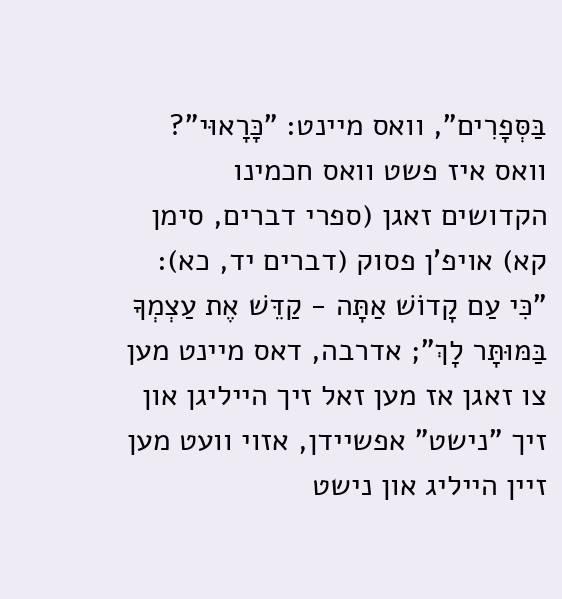בַּסְּפָרִים", וואס מיינט: "כָּרָאוּי"? וואס איז פשט וואס חכמינו הקדושים זאגן (ספרי דברים, סימן קא) אויפ'ן פסוק (דברים יד, כא): "כִּי עַם קָדוֹשׁ אַתָּה - קַדֵּשׁ אֶת עַצְמְךָ בַּמּוּתָּר לָךְ"; אדרבה, דאס מיינט מען צו זאגן אז מען זאל זיך הייליגן און זיך "נישט" אפשיידן, אזוי וועט מען זיין הייליג און נישט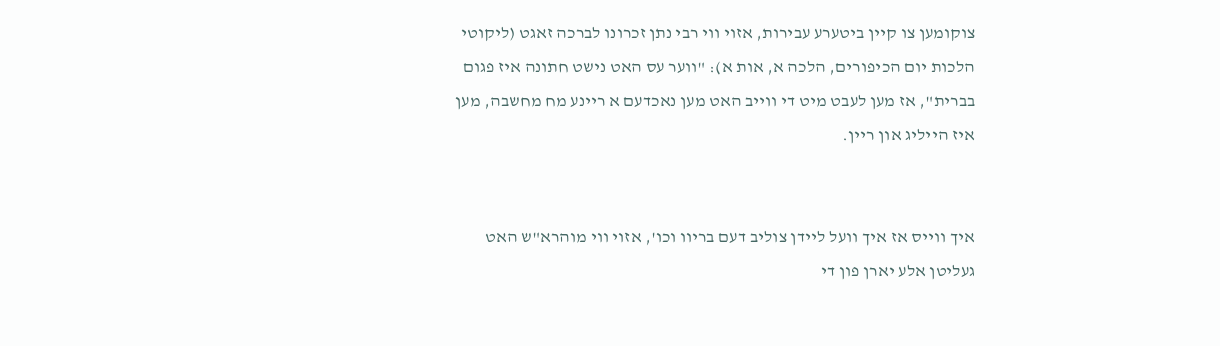צוקומען צו קיין ביטערע עבירות, אזוי ווי רבי נתן זכרונו לברכה זאגט (ליקוטי הלכות יום הכיפורים, הלכה א, אות א): "ווער עס האט נישט חתונה איז פגום בברית", אז מען לעבט מיט די ווייב האט מען נאכדעם א ריינע מח מחשבה, מען איז הייליג און ריין.


איך ווייס אז איך וועל ליידן צוליב דעם בריוו וכו', אזוי ווי מוהרא"ש האט געליטן אלע יארן פון די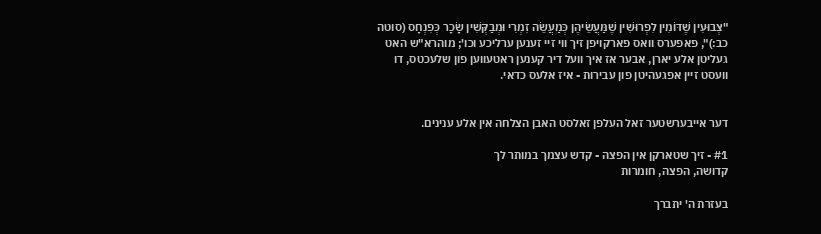"צְבוּעִין שֶׁדּוֹמִין לִפְרוּשִׁין שֶׁמַּעֲשֵׂיהֶן כְּמַעֲשֵׂה זִמְרִי וּמְבַקְּשִׁין שָׂכָר כְּפִנְחָס (סוטה כב:)", פאפערס וואס פארקויפן זיך ווי זיי זענען ערליכע וכו'; מוהרא"ש האט געליטן אלע יארן, אבער אז איך וועל דיר קענען ראטעווען פון שלעכטס, דו וועסט זיין אפגעהיטן פון עבירות - איז אלעס כדאי.


דער אייבערשטער זאל העלפן זאלסט האבן הצלחה אין אלע ענינים.

#1 - זיך שטארקן אין הפצה - קדש עצמך במותר לך
קדושה, הפצה, חומרות

בעזרת ה' יתברך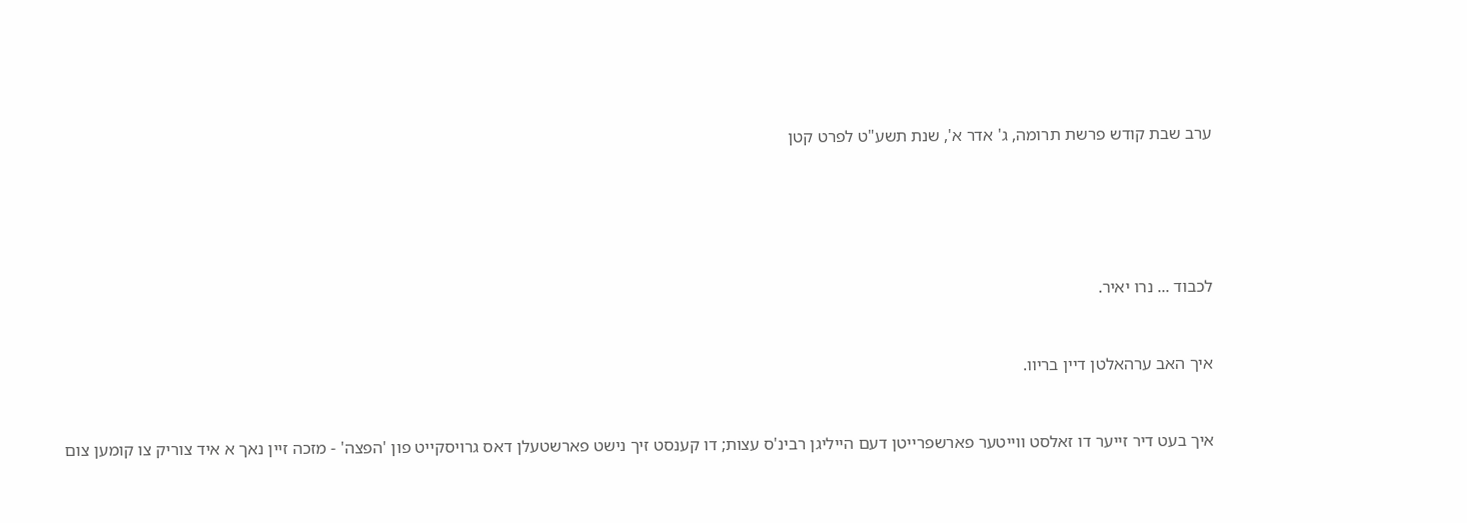ערב שבת קודש פרשת תרומה, ג' אדר א', שנת תשע"ט לפרט קטן





לכבוד ... נרו יאיר.


איך האב ערהאלטן דיין בריוו.


איך בעט דיר זייער דו זאלסט ווייטער פארשפרייטן דעם הייליגן רבינ'ס עצות; דו קענסט זיך נישט פארשטעלן דאס גרויסקייט פון 'הפצה' - מזכה זיין נאך א איד צוריק צו קומען צום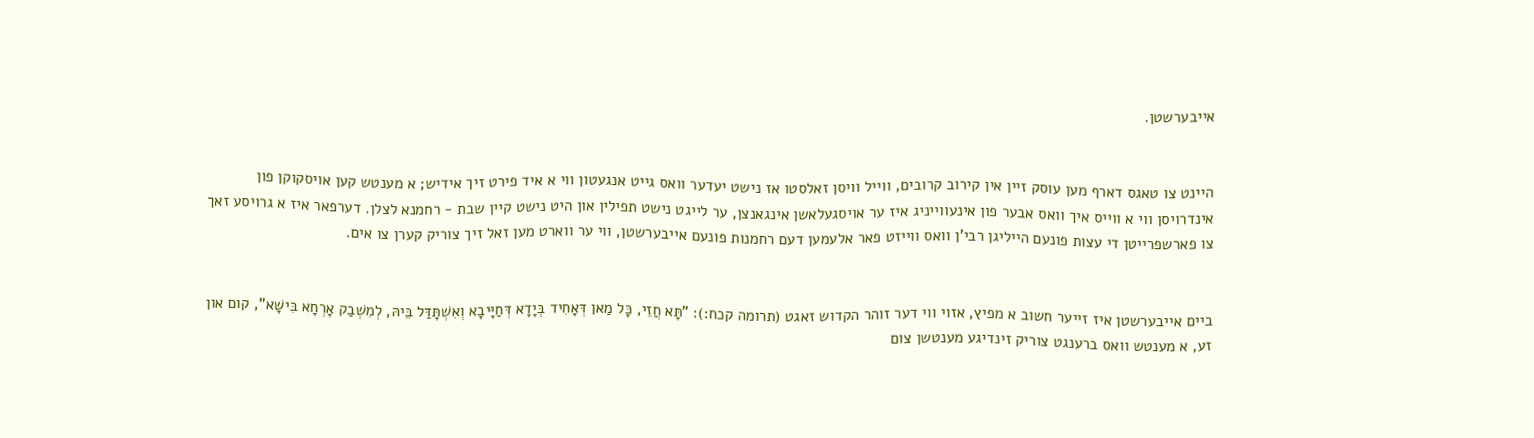אייבערשטן.


היינט צו טאגס דארף מען עוסק זיין אין קירוב קרובים, ווייל וויסן זאלסטו אז נישט יעדער וואס גייט אנגעטון ווי א איד פירט זיך אידיש; א מענטש קען אויסקוקן פון אינדרויסן ווי א ווייס איך וואס אבער פון אינעווייניג איז ער אויסגעלאשן אינגאנצן, ער לייגט נישט תפילין און היט נישט קיין שבת - רחמנא לצלן. דערפאר איז א גרויסע זאך צו פארשפרייטן די עצות פונעם הייליגן רבי'ן וואס ווייזט פאר אלעמען דעם רחמנות פונעם אייבערשטן, ווי ער ווארט מען זאל זיך צוריק קערן צו אים.


ביים אייבערשטן איז זייער חשוב א מפיץ, אזוי ווי דער זוהר הקדוש זאגט (תרומה קכח:): "תָּא חֲזֵי, כָּל מַאן דְּאָחִיד בְּיָדָא דְּחַיָּיבָא וְאִשְׁתָּדַּל בֵּיהּ, לְמִשְׁבַק אָרְחָא בִּישָׁא", קום און זע, א מענטש וואס ברענגט צוריק זינדיגע מענטשן צום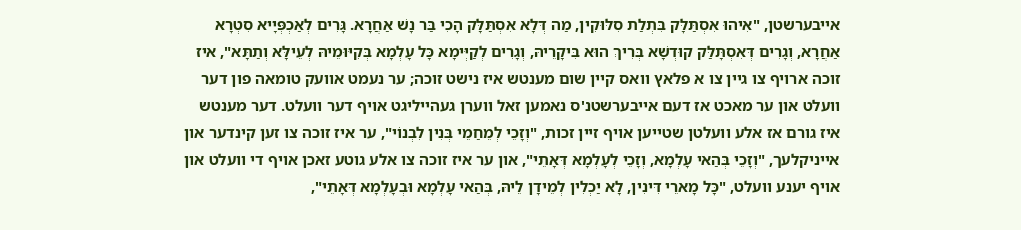אייבערשטן, "אִיהוּ אִסְתַּלָּק בִּתְלַת סִלּוּקִין, מַה דְּלָא אִסְתַּלָּק הָכִי בַּר נָשׁ אַחֲרָא. גָּרִים לְאַכְפְּיָיא סִטְרָא אַחֲרָא, וְגָרִים דְּאִסְתָּלַּק קוּדְשָׁא בְּרִיךְ הוּא בִּיקָרֵיהּ, וְגָרִים לְקַיְּימָא כָּל עָלְמָא בְּקִיּוּמֵיהּ לְעֵילָּא וְתַתָּא", איז זוכה ארויף צו גיין צו א פלאץ וואס קיין שום מענטש איז נישט זוכה; ער נעמט אוועק טומאה פון דער וועלט און ער מאכט אז דעם אייבערשטנ'ס נאמען זאל ווערן געהייליגט אויף דער וועלט. דער מענטש איז גורם אז אלע וועלטן שטייען אויף זיין זכות, "וְזָכֵי לְמֵחַמֵי בְּנִין לִבְנוֹי", ער איז זוכה צו זען קינדער און אייניקלעך, "וְזָכֵי בְּהַאי עָלְמָא, וְזָכֵי לְעָלְמָא דְּאָתֵי", און ער איז זוכה צו אלע גוטע זאכן אויף די וועלט און אויף יענע וועלט, "כָּל מָארֵי דִּינִין, לָא יַכְלִין לְמֵידָן לֵיהּ, בְּהַאי עָלְמָא וּבְעָלְמָא דְּאָתֵי",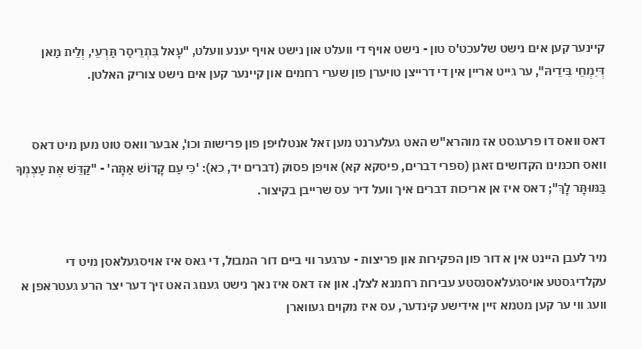קיינער קען אים נישט שלעכט'ס טון - נישט אויף די וועלט און נישט אויף יענע וועלט, "עָאל בִּתְרֵיסַר תַּרְעֵי, וְלֵית מַאן דְּיִמְחֵי בִּידֵיהּ", ער גייט אריין אין די דרייצן טויערן פון שערי רחמים און קיינער קען אים נישט צוריק האלטן.


דאס וואס דו פרעגסט אז מוהרא"ש האט געלערנט מען זאל אנטלויפן פון פרישות וכו', אבער וואס טוט מען מיט דאס וואס חכמינו הקדושים זאגן (ספרי דברים, פיסקא קא) אויפן פסוק (דברים יד, כא): 'כִּי עַם קָדוֹשׁ אַתָּה' - "קַדֵּשׁ אֶת עַצְמְךָ בַּמּוּתָּר לָךְ"; דאס איז אן אריכות דברים איך וועל דיר עס שרייבן בקיצור.


מיר לעבן היינט אין א דור פון הפקירות און פריצות - ערגער ווי ביים דור המבול, די גאס איז אויסגעלאסן מיט די עקלדיגסטע אויסגעלאסנסטע עבירות רחמנא לצלן. און אז דאס איז נאך נישט גענוג האט זיך דער יצר הרע געטראפן א וועג ווי ער קען מטמא זיין אידישע קינדער, עס איז מקוים געווארן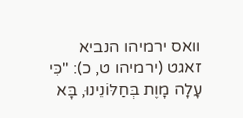וואס ירמיהו הנביא זאגט (ירמיהו ט, כ): "כִּי עָלָה מָוֶת בְּחַלּוֹנֵינוּ, בָּא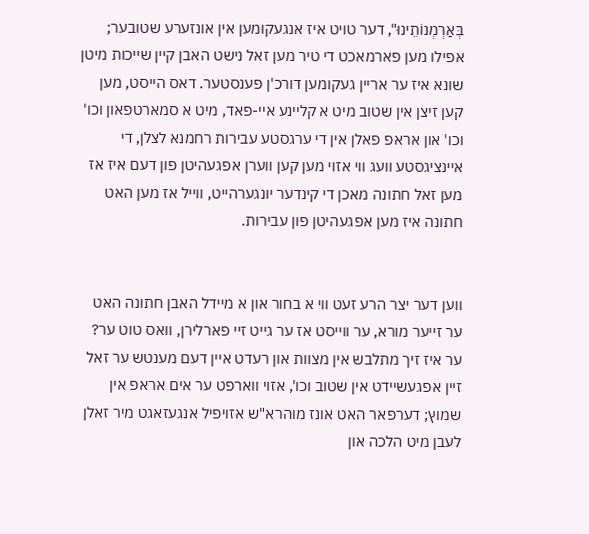בְּאַרְמְנוֹתֵינוּ", דער טויט איז אנגעקומען אין אונזערע שטובער; אפילו מען פארמאכט די טיר מען זאל נישט האבן קיין שייכות מיטן שונא איז ער אריין געקומען דורכ'ן פענסטער. דאס הייסט, מען קען זיצן אין שטוב מיט א קליינע איי-פאד, מיט א סמארטפאון וכו' וכו' און אראפ פאלן אין די ערגסטע עבירות רחמנא לצלן, די איינציגסטע וועג ווי אזוי מען קען ווערן אפגעהיטן פון דעם איז אז מען זאל חתונה מאכן די קינדער יונגערהייט, ווייל אז מען האט חתונה איז מען אפגעהיטן פון עבירות.


ווען דער יצר הרע זעט ווי א בחור און א מיידל האבן חתונה האט ער זייער מורא, ער ווייסט אז ער גייט זיי פארלירן, וואס טוט ער? ער איז זיך מתלבש אין מצוות און רעדט איין דעם מענטש ער זאל זיין אפגעשיידט אין שטוב וכו', אזוי ווארפט ער אים אראפ אין שמוץ; דערפאר האט אונז מוהרא"ש אזויפיל אנגעזאגט מיר זאלן לעבן מיט הלכה און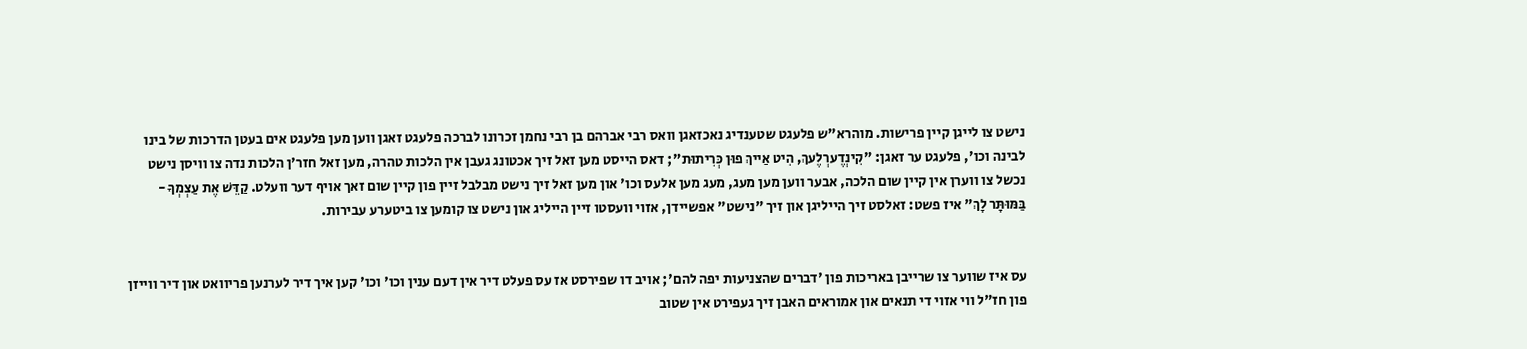נישט צו לייגן קיין פרישות. מוהרא"ש פלעגט שטענדיג נאכזאגן וואס רבי אברהם בן רבי נחמן זכרונו לברכה פלעגט זאגן ווען מען פלעגט אים בעטן הדרכות של בינו לבינה וכו', פלעגט ער זאגן: "קִינְדֶערְלֶעךְ, הִיט אַייךְ פוּן כְּרִיתוּת"; דאס הייסט מען זאל זיך אכטונג געבן אין הלכות טהרה, מען זאל חזר'ן הלכות נדה צו וויסן נישט נכשל צו ווערן אין קיין שום הלכה, אבער ווען מען מעג, מעג מען אלעס וכו' און מען זאל זיך נישט מבלבל זיין פון קיין שום זאך אויף דער וועלט. קַדֵּשׁ אֶת עַצְמְךָ - בַּמּוּתָּר לָךְ" איז פשט: זאלסט זיך הייליגן און זיך "נישט" אפשיידן, אזוי וועסטו זיין הייליג און נישט צו קומען צו ביטערע עבירות.


עס איז שווער צו שרייבן באריכות פון 'דברים שהצניעות יפה להם'; אויב דו שפירסט אז עס פעלט דיר אין דעם ענין וכו' וכו' קען איך דיר לערנען פריוואט און דיר ווייזן פון חז"ל ווי אזוי די תנאים און אמוראים האבן זיך געפירט אין שטוב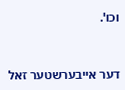וכו'.


דער אייבערשטער זאל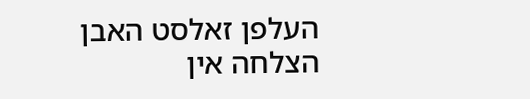העלפן זאלסט האבן הצלחה אין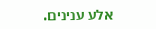אלע ענינים.